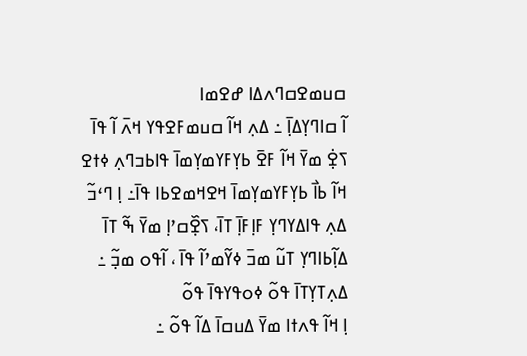ߛߎߘߐߛߣߍߡߊ ߝߐߘߊ
ߊ߬ ߛߊߣߌ߲ߡߊ߲߫ ߸ ߡߍ߲ ߞߊ߬ ߛߎߘߓߐߟߌ ߞߍ߫ ߊ߬ ߟߊ߫ ߖߐ߲߭ ߘߌ߫ ߞߊ߬ ߓߐ߫ ߕߌ߲ߓߌߘߌ߲ߘߊ߫ ߟߊߕߏߣߍ߲ ߦߙߐ ߞߊ߬ ߕߊ߯ ߕߌ߲ߓߌߘߌ߲ߘߊ߫ ߞߐߞߘߐߕߊ ߟߊ߫߸ ߊ߲ ߣߵߏ߬ ߡߍ߲ ߟߊߡߌߣߌ߲ ߓߊ߲ߓߊ߲߫ ߠߊ߫، ߖߐ߲߰ߛߴߊ߲ ߘߌ߫ ߒ߬ ߠߊ߫ ߡߊ߲߬ߕߊߣߌ߲ ߠߎ߬ ߘߏ߫ ߦߌ߬ߘߴߊ߬ ߟߊ߫ ، ߊ߬ߟߋ ߘߏ߲߬ ߸ ߡߍ߲ߠߌ߲ߠߊ߫ ߟߋ߬ ߦߋߟߌߟߊ߫ ߟߋ߬
ߊ߲ ߞߊ߬ ߟߍߙߊ ߘߌ߫ ߡߎߛߊ߫ ߡߊ߬ ߟߋ߬ ߸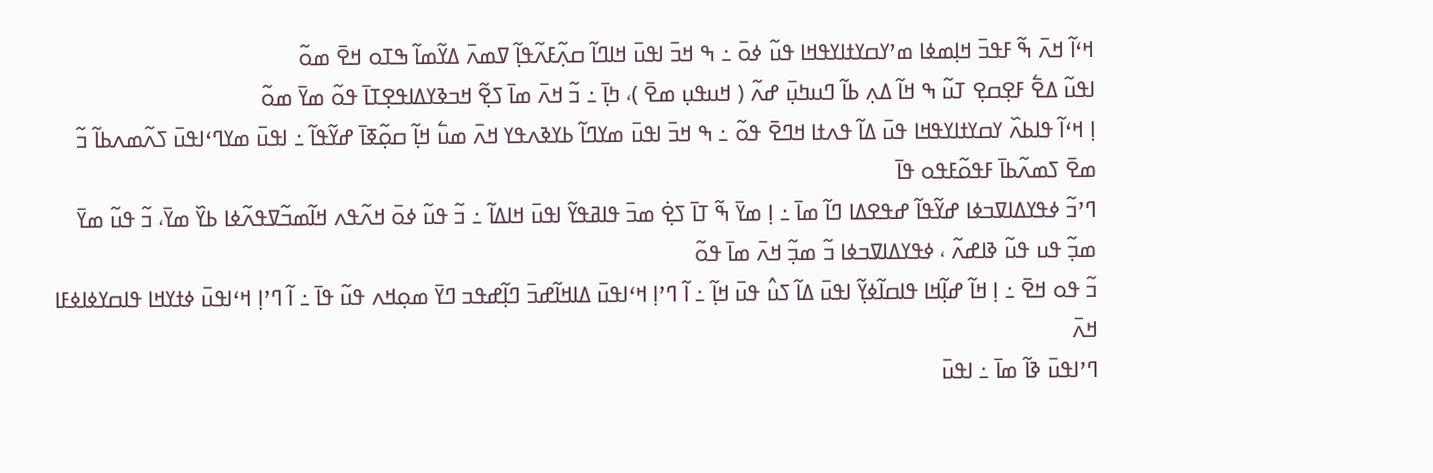ߞߵߊ߬ ߞߍ߫ ߒ߬ ߓߟߏ߫ ߞߊ߲ߘߦߊ ߘߴߌߛߌߙߊߌߟߞߊ ߟߎ߬ ߦߋ߫ ߸ ߒ ߞߏ߫ ߊߟߎ߫ ߞߊߣߊ߬ ߛߍ߲߬ߓߍ߬ߟߊ߲߬ ߜߘߍ߫ ߡߌ߬ߘߊ߬ ߒߠߋ ߞߐ߫ ߘߋ߬
ߊߟߎ߬ ߡߐ߱ ߓߐ߲ߛߐ߲ ߠߎ߬ ߒ ߞߊ߬ ߡߍ߲ ߕߊ߬ ߣߎߤߎ߲߫ ߝߍ߬ ( ߞߎߟߎ߲ ߘߐ߫ )، ߤߊ߲߫ ߸ ߏ߬ ߞߍ߫ ߘߊ߫ ߖߐ߲߬ ߞߏߢߌߡߊߟߐ߲ߠߊ߫ ߟߋ߬ ߘߌ߫ ߘߋ߬
ߊ߲ ߞߵߊ߬ ߟߊߕߍ߰ ߌߛߌߙߊߌߟߞߊ ߟߎ߫ ߡߊ߬ ߟߍߙߊ ߞߣߐ߫ ߟߋ߬ ߸ ߒ ߞߏ߫ ߊߟߎ߫ ߘߌߣߊ߬ ߕߌߢߍߟߌ ߞߍ߫ ߘߎ߱ ߞߊ߲߬ ߛߋ߲߬ߧߊ߫ ߝߌ߬ߟߊ߬ ߸ ߊߟߎ߫ ߘߌߣߵߊߟߎ߫ ߖߍ߬ߘߍߕߊ߬ ߏ߬ ߘߐ߫ ߖߘߍ߬ߕߊ߫ ߓߟߋ߬ߓߟߋ ߟߊ߫
ߣߴߏ߬ ߦߟߌߡߊߜߏߦߊ ߝߌ߬ߟߊ߬ ߝߟߐߡߊ ߣߊ߬ ߘߊ߫ ߸ ߊ߲ ߘߌ߫ ߒ߬ ߠߊ߫ ߖߐ߲߭ ߘߏ߫ ߟߊߥߟߌ߬ ߊߟߎ߫ ߞߊߡߊ߬ ߸ ߏ߬ ߟߎ߬ ߦߋ߫ ߞߍ߬ߟߍ ߞߊ߬ߘߏ߬ߜߟߍ߬ߦߊ ߕߌ߰ ߘߌ߫، ߏ߬ ߟߎ߬ ߘߌ߫ ߘߏ߲߬ ߟߎ ߟߎ߬ ߢߊߝߍ߬ ، ߦߟߌߡߊߜߏߦߊ ߏ߬ ߘߏ߲߬ ߞߍ߫ ߘߊ߫ ߟߋ߬
ߏ߬ ߟߋ ߞߐ߫ ߸ ߊ߲ ߞߊ߬ ߝߊ߲߬ߞߊ ߟߊߛߊ߬ߦߌ߲߬ ߊߟߎ߫ ߡߊ߬ ߖߎ߮ ߟߎ߫ ߞߊ߲߬ ߸ ߊ߬ ߣߴߊ߲ ߞߵߊߟߎ߫ ߡߊߞߊ߬ߝߏ߫ ߣߊ߲߬ߝߟߏ ߣߌ߫ ߘߋ߲ߞߍ ߟߎ߬ ߟߊ߫ ߸ ߊ߬ ߣߴߊ߲ ߞߵߊߟߎ߫ ߦߙߌߞߊ ߟߊߛߌߦߊߦߓߊ ߞߍ߫
ߣߴߊߟߎ߫ ߢߊ߬ ߘߊ߫ ߸ ߊߟߎ߫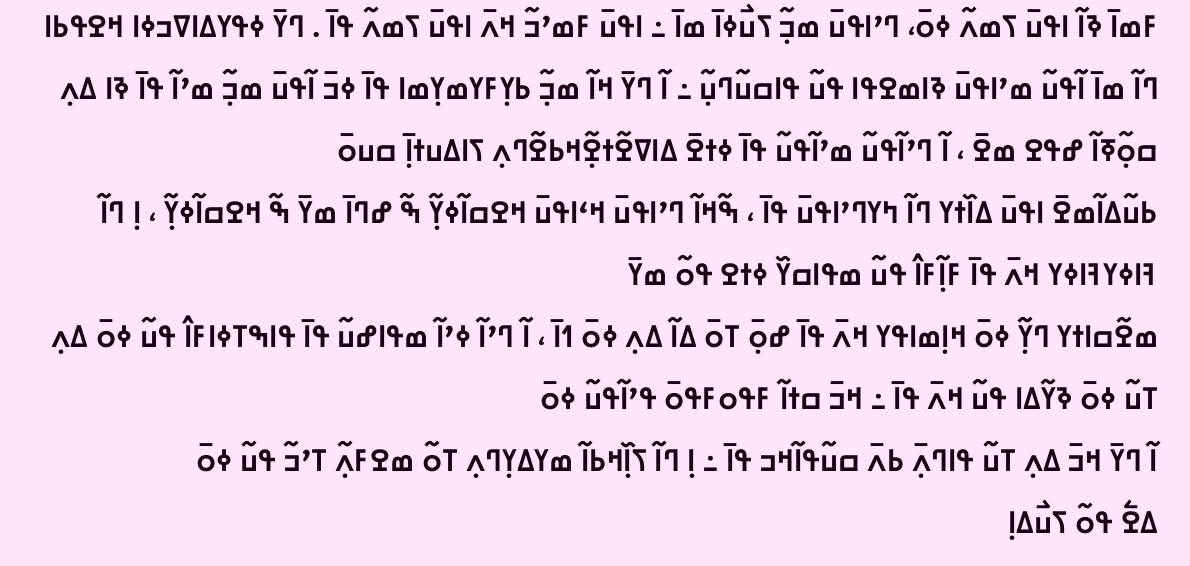ߓߘߊ߫ ߢߊ߬ ߊߟߎ߫ ߖߘߍ߬ ߦߋ߫، ߣߴߊߟߎ߫ ߘߏ߲߬ ߖߎ߯ߦߊ߫ ߘߊ߫ ߸ ߊߟߎ߫ ߓߘߴߏ߬ ߞߍ߫ ߊߟߎ߫ ߖߘߍ߬ ߟߊ߫ . ߣߌ߫ ߦߟߌߡߊߜߏߦߊ ߞߐߟߕߊ ߣߊ߬ ߘߊ߫ ߊ߬ߟߎ߬ ߘߴߊߟߎ߫ ߢߊߘߐߟߊ ߟߎ߬ ߟߊߛߎ߬ߣߎ߲߬ ߸ ߊ߬ ߣߌ߫ ߞߊ߬ ߘߏ߲߬ ߕߌ߲ߓߌߘߌ߲ߘߊ ߟߊ߫ ߦߏ߫ ߊ߬ߟߎ߫ ߘߏ߲߬ ߘߴߊ߬ ߟߊ߫ ߢߊ ߡߍ߲ ߛߋ߲߬ߧߊ߬ ߝߟߐ ߘߐ߫ ، ߊ߬ ߣߴߊ߬ߟߎ߬ ߘߴߊ߬ߟߎ߬ ߟߊ߫ ߦߙߐ߫ ߡߊߜߐ߬ߙߐ߲߬ߞߕߐ߬ߣߍ߲ ߖߊߡߎߙߊ߲߫ ߛߎߋ߫
ߕߎ߬ߡߊ߬ߘߐ߫ ߊߟߎ߫ ߡߊ߰ߙߌ ߣߊ߬ ߤߌߣߴߊߟߎ߫ ߟߊ߫ ، ߒ߬ߞߊ߬ ߣߴߊߟߎ߫ ߞߵߊߟߎ߫ ߞߐߛߊ߬ߦߌ߲߬ ߒ߬ ߝߣߊ߫ ߘߌ߫ ߒ߬ ߞߐߛߊ߬ߦߌ߲߬ ، ߊ߲ ߣߊ߬ ߔߊߦߌߔߊߦߌ ߞߍ߫ ߟߊ߫ ߓߊ߲߬ߓߊ߮ ߟߎ߬ ߘߟߊߛߌ߰ ߦߙߐ ߟߋ߬ ߘߌ߫
ߘߐ߬ߛߊߙߌ ߣߌ߲߬ ߦߋ߫ ߞߊ߲ߘߊߟߌ ߞߍ߫ ߟߊ߫ ߝߋ߲߫ ߠߋ߫ ߡߊ߬ ߡߍ߲ ߦߋ߫ ߗߊ߫ ، ߊ߬ ߣߴߊ߬ ߦߴߊ߬ ߘߟߊߝߎ߬ ߟߊ߫ ߟߊߒߠߦߊߓߊ߮ ߟߎ߬ ߦߋ߫ ߡߍ߲ ߠߎ߬ ߦߋ߫ ߢߌ߬ߡߊ ߟߎ߬ ߞߍ߫ ߟߊ߫ ߸ ߞߏ߫ ߛߙߊ߬ ߓߟߋߓߟߋ߫ ߟߴߊ߬ߟߎ߬ ߦߋ߫
ߊ߬ ߣߌ߫ ߞߏ߫ ߡߍ߲ ߠߎ߬ ߟߊߣߍ߲߫ ߕߍ߫ ߛߎ߬ߟߊ߬ߞߏ ߟߊ߫ ߸ ߊ߲ ߣߊ߬ ߖߊ߲߰ߞߕߊ߬ ߘߌߡߌ߲ߣߍ߲ ߠߋ߬ ߘߐߓߍ߲߬ ߠߴߏ߬ ߟߎ߬ ߦߋ߫
ߡߐ߱ ߟߋ߬ ߖߎ߯ߡߊ߲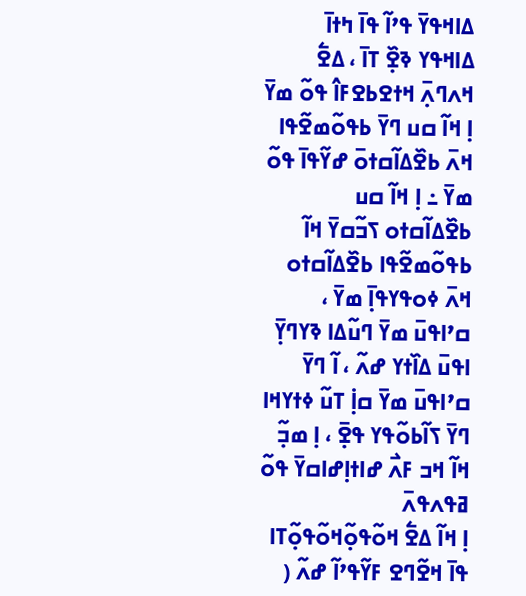ߡߊߞߟߌ߫ ߟߴߊ߬ ߟߊ߫ ߤߙߊ߫ ߡߊߞߟߌ ߢߐ߲߰ ߠߊ߫ ، ߡߐ߱ ߞߍߣߍ߲߫ ߞߙߐߕߐߓߊ߮ ߟߋ߬ ߘߌ߫
ߊ߲ ߞߊ߬ ߛߎ ߣߌ߫ ߕߟߋ߬ߘߐ߬ߟߊ ߞߍ߫ ߕߐ߰ߡߊ߬ߛߙߋ߫ ߝߌ߬ߟߊ߫ ߟߋ߬ ߘߌ߫ ߸ ߊ߲ ߞߊ߬ ߛߎ ߕߐ߰ߡߊ߬ߛߙߋ ߖߏ߬ߛߌ߫ ߞߊ߬ ߕߟߋ߬ߘߐ߬ߟߊ ߕߐ߰ߡߊ߬ߛߙߋ ߞߍ߫ ߦߋߟߌߟߊ߲߫ ߘߌ߫ ، ߛߴߊߟߎ߫ ߘߌ߫ ߣߎ߬ߡߊ ߢߌߣߌ߲߫ ߊߟߎ߫ ߡߊ߰ߙߌ ߝߍ߬ ، ߊ߬ ߣߌ߫ ߛߴߊߟߎ߫ ߘߌ߫ ߛߊ߲߭ ߠߎ߬ ߦߙߌߞߊ ߣߌ߫ ߖߊ߬ߕߋ߬ߟߌ ߟߐ߲߫ ، ߊ߲ ߘߏ߲߬ ߞߊ߬ ߞߏ ߓߍ߯ ߝߊߙߊ߲ߝߊߛߌ߫ ߟߋ߬ ߥߟߍߟߍ߫
ߊ߲ ߞߊ߬ ߡߐ߱ ߞߋ߬ߟߋ߲߬ߞߋ߬ߟߋ߲߬ߠߊ ߟߊ߫ ߞߐ߬ߣߐ ߓߌ߬ߟߴߊ߬ ߝߍ߬ (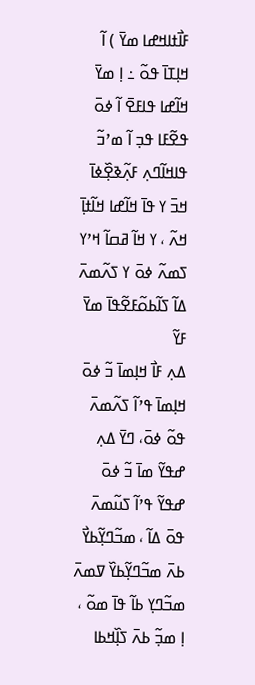ߓߊ߯ߙߊߞߝߊ ߘߌ߫ ) ߊ߬ ߞߊ߲ߠߊ߫ ߟߋ߬ ߸ ߊ߲ ߘߌ߫ ߞߊ߬ߝߊ ߟߊߓߐ߫ ߊ߬ ߦߋ߫ ߟߐ߬ߓߊ ߟߏ߲ ߊ߬ ߘߴߏ߬ ߟߊߞߊ߬ߣߍ߲ ߓߍ߲߬ߢߐ߲߰ߦߊ߫
ߞߏ߫ ߌ ߟߊ߫ ߞߊ߬ߝߊ ߞߊ߬ߙߊ߲߫ ߞߍ߬ ، ߌ ߞߊ߬ ߥߛߊ߬ ߞߴߌ ߖߘߍ߬ ߦߋ߫ ߌ ߖߍ߬ߘߍ߫ ߡߊ߬ ߖߊ߬ߕߋ߬ߓߐ߬ߟߊ߫ ߘߌ߫ ߓߌ߬
ߡߍ߲ ߓߊ߯ ߞߊ߲ߘߊ߫ ߏ߬ ߦߋ߫ ߞߊ߲ߘߊ߫ ߟߴߊ߬ ߖߍ߬ߘߍ߫ ߟߋ߬ ߦߋ߫، ߣߌ߫ ߡߍ߲ ߝߟߌ߬ ߘߊ߫ ߏ߬ ߦߋ߫ ߝߟߌ߬ ߟߴߊ߬ ߖߎ߬ߘߍ߫ ߟߋ߫ ߡߊ߬ ، ߘߏ߬ߣߌ߲߬ߕߌ߯ ߕߍ߫ ߘߏ߬ߣߌ߲߬ߕߌ߰ ߜߘߍ߫ ߘߏ߬ߣߌ߲ ߕߊ߬ ߟߊ߫ ߘߋ߬ ، ߊ߲ ߘߏ߲߬ ߕߍ߫ ߖߊ߲߰ߞߕߊ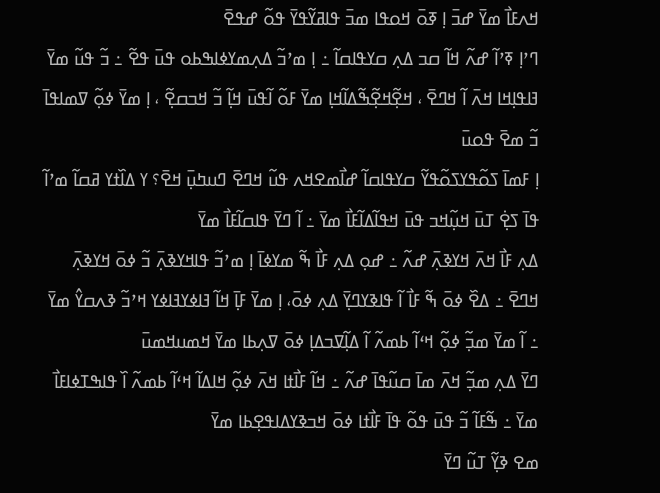ߞߍߓߊ߯ ߘߌ߫ ߝߏ߫ ߊ߲ ߧߋ߫ ߞߋߟߊ ߘߏ߫ ߟߊߥߌ߬ߟߌ߫ ߟߋ߬ ߝߟߐ߫
ߣߴߊ߲ ߧߴߊ߬ ߝߍ߬ ߞߊ߬ ߛߏ ߡߍ߲ ߛߌߟߊߛߊ߬ ߸ ߊ߲ ߘߴߏ߬ ߡߍ߲ߘߌߦߊߒߕߋ ߟߎ߫ ߟߐ߬ ߸ ߏ߬ ߟߎ߬ ߘߌ߫ ߔߊߟߊ߲ߞߊ ߞߍ߫ ߊ߬ ߞߣߐ߫ ، ߞߐ߲߬ߞߐ߲߬ߒ߬ߡߊ߬ߞߊ߲ ߘߌ߫ ߓߋ߬ ߊ߬ߟߎ߫ ߞߊ߲߬ ߏ߬ ߞߏߛߐ߲߬ ، ߊ߲ ߘߌ߫ ߦߋ߲߬ ߜߘߊߟߊ߫ ߏ߬ ߘߐ߫ ߟߋߎ߫
ߊ߲ ߓߘߊ߫ ߖߋ߬ߟߌߖߋ߬ߟߌ߬ ߛߌߟߊߛߊ߬ ߝߊ߯ߘߐߞߍ ߟߎ߬ ߞߣߐ߫ ߣߎߤߎ߲߫ ߞߐ߫؟ ߌ ߡߊ߰ߙߌ ߥߛߊ߬ ߘߴߊ߬ ߟߊ߫ ߖߐ߲߭ ߠߎ߫ ߞߎ߲߬ߞߏ ߟߎ߫ ߞߟߊ߬ߡߊ߬ߓߊ߯ ߘߌ߫ ߸ ߊ߬ ߣߌ߫ ߟߊߛߊ߬ߓߊ߯ ߘߌ߫
ߡߍ߲ ߓߊ߯ ߞߍ߫ ߞߌߢߍ߲߫ ߝߍ߬ ߸ ߝߋ߲ ߡߍ߲ ߓߊ߯ ߒ߬ ߘߌߦߊ߫ ߊ߲ ߘߴߏ߬ ߟߊߞߌߢߍ߲߫ ߏ߬ ߦߋ߫ ߞߌߢߍ߲߫ ߞߣߐ߫ ߸ ߡߐ߰ ߦߋ߫ ߒ߬ ߓߊ߯ ߊ߬ ߟߊߢߌߣߌ߲߫ ߡߍ߲ ߦߋ߫، ߊ߲ ߘߌ߫ ߓߊ߲߫ ߞߊ߬ ߔߊߦߌߔߊߦߌ ߞߴߏ߬ ߢߍߛߌ߮ ߘߌ߫ ߸ ߊ߬ ߘߌ߫ ߘߏ߲߬ ߦߋ߲߬ ߞߵߊ߬ ߕߘߍ߬ ߊ߬ ߡߊ߲߬ߜߏߡߊ߲ ߦߋ߫ ߜߍ߲ߕߊ ߘߌ߫ ߞߘߎߞߘߎ߫
ߣߌ߫ ߡߍ߲ ߘߏ߲߬ ߞߍ߫ ߘߊ߫ ߛߎ߬ߟߊ߫ ߝߍ߬ ߸ ߞߊ߬ ߓߊ߯ߙߊ ߞߍ߫ ߦߋ߲߬ ߞߊߡߊ߬ ߞߵߊ߬ ߕߘߍ߬ ߊ߰ ߟߊߒߠߦߊߓߊ߯ ߘߌ߫ ߸ ߒ߬ߓߊ߬ ߏ߬ ߟߎ߫ ߟߋ߬ ߟߊ߫ ߓߊ߯ߙߊ ߦߋ߫ ߞߏߢߌߡߊߟߐ߲ߕߊ ߘߌ߫
ߘߐ ߢߌ߲߬ ߠߎ߬ ߣߌ߫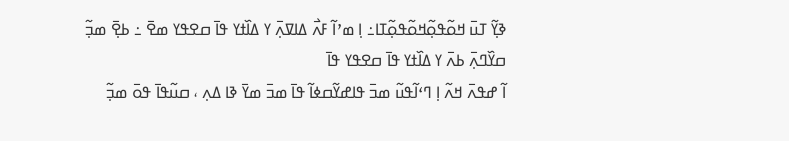ߢߌ߲߬ ߠߎ߫ ߞߋ߬ߟߋ߲߬ߞߋ߬ߟߋ߲߬ߠߊ߸ ߊ߲ ߘߴߊ߬ ߓߍ߯ ߡߊߜߍ߲߫ ߌ ߡߊ߰ߙߌ ߟߊ߫ ߛߐߟߌ ߘߐ߫ ߸ ߕߐ߲߫ ߘߏ߲߬ ߛߌ߰ߣߍ߲߫ ߕߍ߫ ߌ ߡߊ߰ߙߌ ߟߊ߫ ߛߐߟߌ ߟߊ߫
ߊ߬ ߝߟߍ߫ ߞߍ߬ ߊ߲ ߣߵߊ߬ߟߎ߬ ߘߏ߫ ߟߊߝߌ߬ߛߦߊ߬ ߟߊ߫ ߘߏ߫ ߘߌ߫ ߢߊ ߡߍ߲ ، ߛߎ߬ߟߊ߫ ߟߋ߫ ߘߏ߲߬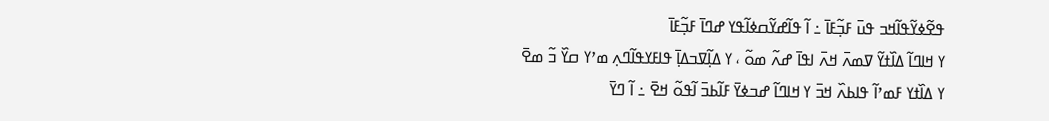ߟߐ߬ߦߌ߬ߟߊ߬ߞߏ ߟߎ߫ ߓߏ߲߬ߓߊ߫ ߸ ߊ߬ ߟߊ߬ߝߌ߬ߛߦߊ߬ߟߌ ߝߣߊ߫ ߓߏ߲߬ߓߊ߫
ߌ ߞߊߣߊ߬ ߡߊ߰ߙߌ߬ ߜߘߍ߫ ߞߍ߫ ߊߟߊ߫ ߝߍ߬ ߘߋ߬ ، ߌ ߡߊ߲߬ߜߏߡߊ߲߫ ߟߊߓߌߟߊ߬ߣߍ߲ ߘߴߌ ߛߌ߰ ߏ߬ ߘߐ߫
ߌ ߡߊ߰ߙߌ ߓߘߴߊ߬ ߟߊߕߍ߰ ߞߏ߫ ߌ ߞߊߣߊ߬ ߝߏߦߌ߫ ߓߊ߬ߕߏ߫ ߊ߬ߟߋ߬ ߞߐ߫ ߸ ߊ߬ ߣߌ߫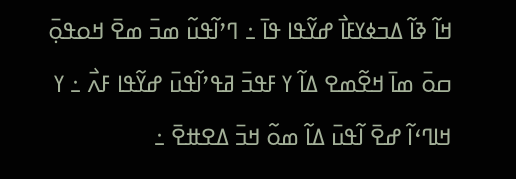ߞߊ߬ ߢߊ߬ ߡߏߦߌߓߊ߯ ߝߌ߬ߟߊ ߟߊ߫ ߸ ߣߴߊ߬ߟߎ߬ ߘߏ߫ ߘߐ߫ ߞߋߟߋ߲߫ ߛߋ߫ ߘߊ߫ ߞߐ߬ߘߐ ߡߊ߬ ߌ ߓߟߏ߫ ߥߟߴߊ߬ߟߎ߫ ߝߌ߬ߟߊ ߓߍ߯ ߸ ߌ ߞߊߣߵߊ߬ ߝߐ߫ ߊ߬ߟߎ߫ ߡߊ߬ ߘߋ߬ ߞߏ߫ ߡߐߚߐ߫ ߸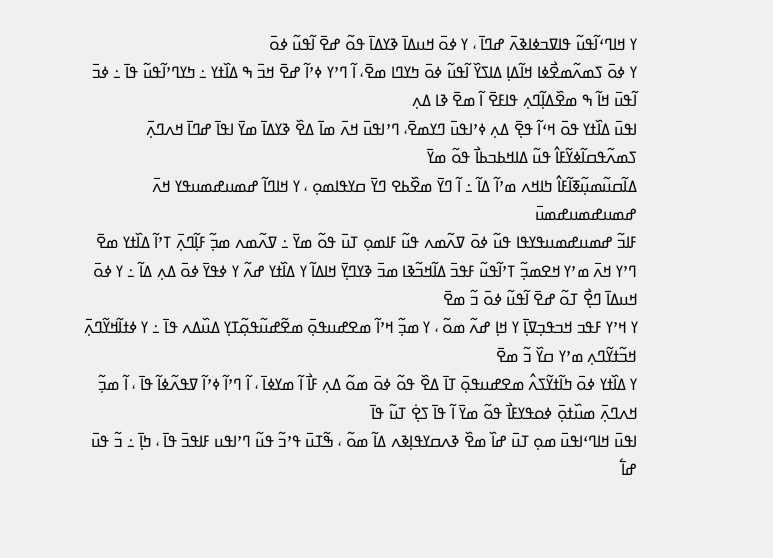ߌ ߞߊߣߵߊ߬ߟߎ߬ ߟߊߜߏߦߊߢߍ߫ ߝߣߊ߫ ، ߌ ߦߋ߫ ߞߎߡߊ߫ ߢߌߡߊ߫ ߟߋ߬ ߝߐ߫ ߊ߬ߟߎ߬ ߦߋ߫
ߌ ߦߋ߫ ߖߘߍ߬ߘߐ߯ߦߊ ߞߊ߬ߡߊ߲ ߡߊߖߌ߰ ߊ߬ߟߎ߬ ߦߋ߫ ߤߌߣߊ ߘߐ߫، ߊ߬ ߣߴߌ ߦߴߊ߬ ߝߐ߫ ߞߏ߫ ߒ ߡߊ߰ߙߌ ߸ ߤߌߣߴߊ߬ߟߎ߬ ߟߊ߫ ߸ ߦߏ߫ ߊ߬ߟߎ߫ ߞߊ߬ ߒ ߘߐ߰ߡߊ߲߬ߣߍ߲ ߟߊߓߐ߫ ߊ߬ ߘߐ߫ ߢߊ ߡߍ߲
ߊߟߎ߫ ߡߊ߰ߙߌ ߟߋ߫ ߞߵߊ߬ ߟߐ߲߫ ߡߍ߲ ߦߴߊߟߎ߫ ߣߌߘߐ߫، ߣߴߊߟߎ߫ ߞߍ߫ ߘߊ߫ ߡߐ߰ ߢߌߡߊ߫ ߘߌ߫ ߊߟߊ߫ ߝߣߊ߫ ߞߍߣߍ߲߫ ߖߘߍ߬ߟߛߊ߬ߦߌ߬ߓߊ߮ ߟߎ߬ ߡߊߞߕߏߕߊ߯ ߟߋ߬ ߘߌ߫
ߡߊ߬ߛߎ߬ߘߎ߲߬ߧߊ߬ߓߊ߮ ߤߊߞߍ ߘߴߊ߬ ߡߊ߬ ߸ ߊ߬ ߣߌ߫ ߘߐ߰ߕߐ ߣߌ߫ ߛߌߟߊߘߋ߲ ، ߌ ߞߊߣߊ߬ ߝߘߎߝߘߎߟߌ ߞߍ߫ ߝߘߎߝߘߎߝߘߎ߫
ߓߊߏ߬ ߝߘߎߝߘߎߟߌߟߊ ߟߎ߬ ߦߋ߫ ߜߍ߬ߘߍ ߟߎ߬ ߓߊߘߋ߲ ߠߎ߫ ߟߋ߬ ߘߌ߫ ߸ ߜߍ߬ߘߍ ߘߏ߲߬ ߓߊ߲߬ߣߍ߲߫ ߠߴߊ߬ ߡߊ߰ߙߌ ߘߐ߫
ߣߴߌ ߞߍ߫ ߘߴߌ ߞߐߘߏ߲߬ ߠߴߊ߬ߟߎ߬ ߓߟߏ߫ ߡߊ߬ߞߏ߬ߢߊ ߘߏ߫ ߢߌߣߌ߲߫ ߞߊߡߊ߬ ߌ ߡߊ߰ߙߌ ߝߍ߬ ߌ ߦߟߌ߫ ߦߋ߫ ߡߍ߲ ߡߊ߬ ߸ ߌ ߦߋ߫ ߞߎߡߊ߫ ߣߐ߲߯ ߠߋ߬ ߝߐ߫ ߊ߬ߟߎ߬ ߦߋ߫ ߏ߬ ߘߐ߫
ߌ ߞߴߌ ߓߟߏ ߞߏߟߏ߲ߜߊ߲߫ ߌ ߞߊ߲ ߝߍ߬ ߘߋ߬ ، ߌ ߘߏ߲߬ ߞߴߊ߬ ߘߐߝߎߟߋ߲߫ ߘߐ߬ߝߎ߬ߟߋ߲߬ߠߌ߲ ߡߎ߰ߡߍ ߟߊ߫ ߸ ߌ ߦߙߊ߬ߞߌ߬ߣߍ߲߫ ߞߏ߬ߙߌ߬ߣߍ߲ ߘߴߌ ߛߌ߰ ߏ߬ ߘߐ߫
ߌ ߡߊ߰ߙߌ ߦߋ߫ ߤߊ߬ߙߌ߬ߖߍ߮ ߘߐߝߎߟߋ߲߫ ߠߊ߫ ߡߐ߰ ߟߋ߬ ߦߋ߫ ߘߋ߬ ߡߍ߲ ߓߊ߯ ߊ߬ ߘߌߦߊ߫ ، ߊ߬ ߣߴߊ߬ ߦߴߊ߬ ߜߟߍ߬ߦߊ߬ ߟߊ߫ ، ߊ߬ ߘߏ߲߬ ߞߍߣߍ߲߫ ߘߎ߰ߙߋ߲߫ ߦߋߟߌߓߊ߯ ߟߋ߬ ߘߌ߫ ߊ߬ ߟߊ߫ ߖߐ߲߭ ߠߎ߬ ߟߊ߫
ߊߟߎ߫ ߞߊߣߵߊߟߎ߫ ߘߋ߲ ߠߎ߫ ߝߊ߰ ߘߐ߰ ߢߍߛߌߟߊ߲ߢߍ ߡߊ߬ ߘߋ߬ ، ߒ߬ߠߎ߫ ߟߴߏ߬ ߟߎ߬ ߣߴߊߟߎ ߓߊߟߏ߫ ߟߊ߫ ، ߤߊ߲߫ ߸ ߏ߬ ߟߎ߫ ߝߊ߱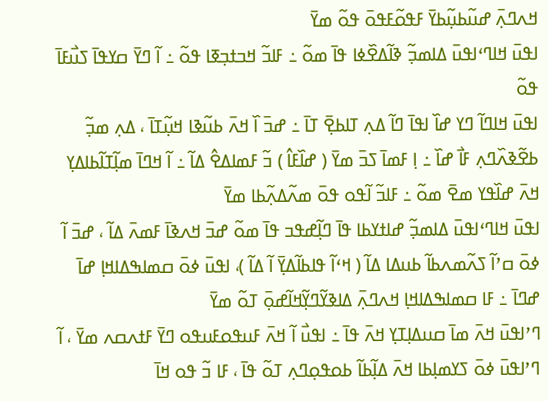ߞߍߣߍ߲߫ ߝߎ߬ߕߎ߲߬ߕߌ߫ ߓߟߋ߬ߓߟߋ߫ ߟߋ߬ ߘߌ߫
ߊߟߎ߫ ߞߊߣߵߊߟߎ߫ ߡߊߘߏ߲߬ ߢߊ߬ߡߐ߰ߦߊ ߟߊ߫ ߘߋ߬ ߸ ߓߊߏ߬ ߞߏߙߏ߲ߧߊ ߟߋ߬ ߸ ߊ߬ ߣߌ߫ ߛߌߟߊ߫ ߖߎ߯ߓߊ߫ ߟߋ߬
ߊߟߎ߫ ߞߊߣߊ߬ ߣߌ ߝߊ߰ ߊߟߊ߫ ߣߊ߬ ߡߍ߲ ߠߊߕߐ߲߫ ߠߊ߫ ߸ ߝߏ߫ ߊ߰ ߞߍ߫ ߕߎ߬ߢߊ ߞߎ߲߬ߠߊ߫ ، ߡߍ߲ ߘߏ߲߬ ߕߐ߬ߢߍ߰ߣߍ߲ ߓߊ߯ ߝߊ߰ ߸ ߊ߲ ߓߘߊ߫ ߖߏ߫ ߘߌ߫ ( ߝߊ߰ߓߊ߮ ) ߏ߬ ߓߘߊߡߐ߮ ߡߊ߬ ߸ ߊ߬ ߞߣߊ߫ ߘߊ߲߬ߠߊ߬ߕߊߡߌ߲ ߞߍ߫ ߝߊ߰ߟߌ ߘߐ߫ ߘߋ߬ ߸ ߓߊߏ߬ ߊ߬ߟߋ ߟߋ߫ ߘߍ߬ߡߍ߲߬ߕߊ ߘߌ߫
ߊߟߎ߫ ߞߊߣߵߊߟߎ߫ ߡߊߘߏ߲߬ ߝߊߙߌߕߊ ߟߊ߫ ߣߊ߲߬ߝߟߏ ߟߊ߫ ߘߋ߬ ߝߏ߫ ߞߍߢߊ߫ ߓߘߍ߫ ߡߊ߬ ، ߝߏ߫ ߊ߬ ߦߋ߫ ߛߴߊ߬ ߖߍ߬ߘߍߕߊ߬ ߕߎߡߊ ߡߊ߬ ( ߞߵߊ߬ ߟߊߕߊ߬ߡߌ߲߫ ߊ߬ ߡߊ߬ )، ߊߟߎ߫ ߦߋ߫ ߛߘߊߒߡߊߞߊ߲ ߝߊ߫ ߝߣߊ߫ ߸ ߓߊ ߛߘߊߒߡߊߞߊ߲ ߞߍߣߍ߲߫ ߡߊߢߌ߬ߣߌ߲߬ߞߊ߬ߝߋ߲߫ ߠߋ߬ ߘߌ߫
ߣߴߊߟߎ߫ ߞߍ߫ ߘߊ߫ ߛߎߡߊ߲ߠߌ߲ ߞߍ߫ ߟߊ߫ ߸ ߊߟߎ߯ ߊ߬ ߞߍ߫ ߓߎߟߋߓߎߟߋ ߣߌ߫ ߓߙߍߛߍ ߘߌ߫ ، ߊ߬ ߣߴߊߟߎ߫ ߦߋ߫ ߖߌߘߊ߲ߕߊ ߞߍ߫ ߡߊ߲߬ߕߊ߬ ߕߋߟߋ߲ߣߍ߲ ߠߋ߬ ߟߊ߫ ، ߓߊ ߏ߬ ߟߋ ߞߊ߫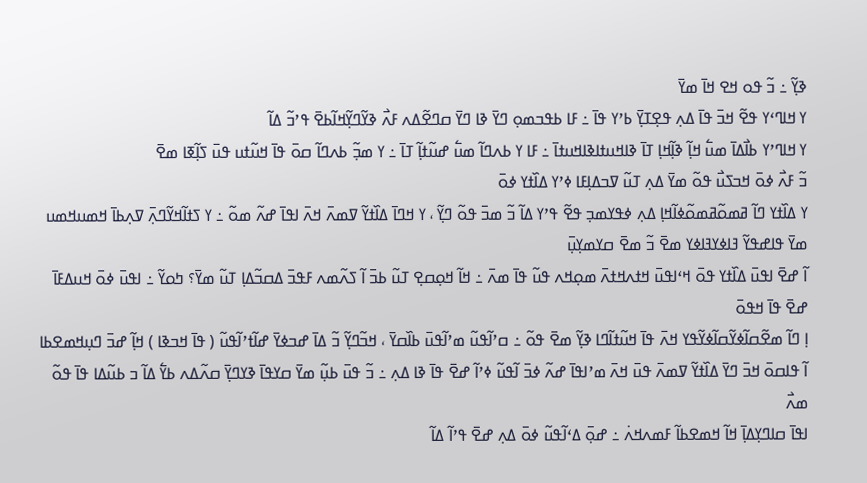ߢߌ߲߬ ߸ ߏ߬ ߟߋ ߞߐ ߞߊ߫ ߘߌ߫
ߌ ߞߊߣߵߌ ߟߐ߬ ߞߏ߫ ߟߊ߫ ߡߍ߲ ߟߐ߲ߠߌ߲߫ ߕߴߌ ߟߊ߫ ߸ ߓߊ ߕߟߏߘߋ߲ ߣߌ߫ ߢߊ ߣߌ߫ ߛߣߐ߬ߡߍ ߓߍ߯ ߢߌ߬ߣߌ߲߬ߞߊ߬ߕߐ߫ ߟߴߏ߬ ߡߊ߬
ߌ ߞߊߣߴߌ ߕߊ߯ߡߊ߫ ߘߎ߱ ߞߊ߲߬ ߢߊ߲߬ߞߊ߲ ߠߊ߫ ߢߊߞߎߙߊߢߊߞߎߙߊ߫ ߸ ߓߊ ߌ ߕߍߣߊ߬ ߘߎ߱ ߝߎ߬ߙߊ߲߬ ߠߊ߫ ߸ ߌ ߘߏ߲߬ ߕߍߣߊ߬ ߛߋ߫ ߟߊ߫ ߞߎ߬ߙߎ ߟߎ߫ ߖߊ߲߬ߧߊ ߘߐ߫
ߏ߬ ߓߍ߯ ߦߋ߫ ߞߏߖߎ߯ ߟߋ߬ ߘߌ߫ ߡߍ߲ ߠߎ߬ ߜߏߡߊ߲ߓߊ ߦߴߌ ߡߊ߰ߙߌ ߦߋ߫
ߌ ߡߊ߰ߙߌ ߣߊ߬ ߥߘߋ߬ߥߘߋ߬ߦߊ߬ߞߊ߲ ߡߍ߲ ߦߟߌߘߏ߲ ߟߐ߬ ߟߴߌ ߡߊ߬ ߏ߬ ߘߏ߫ ߟߋ߬ ߣߌ߲߬ ، ߌ ߞߣߊ߫ ߡߊ߰ߙߌ߬ ߜߘߍ߫ ߞߍ߫ ߊߟߊ߫ ߝߍ߬ ߘߋ߬ ߸ ߌ ߖߙߊ߬ߞߌ߬ߣߍ߲߫ ߜߍ߲ߕߊ߫ ߞߘߎߞߘߎ ߘߌ߫ ߟߊߝߟߌ߬ ߔߊߦߌߔߊߦߌ ߘߐ߫ ߏ߬ ߘߐ߫ ߛߌߘߌ߲ߎ߲߫
ߊ߬ ߝߐ߫ ߊߟߎ߫ ߡߊ߰ߙߌ ߟߋ߫ ߞߵߊߟߎ߫ ߞߙߍߞߙߍ߫ ߘߋ߲ߞߍ ߟߎ߬ ߟߊ߫ ߘߍ߫ ߸ ߞߊ߬ ߞߋ߲ߛߐ߲ ߠߎ߬ ߕߏ߫ ߊ߬ ߖߍ߬ߘߍ ߓߟߏ߫ ߡߛߏ߬ߡߊ߲ ߠߎ߬ ߘߌ߫؟ ߤߋߌ߬ ߸ ߊߟߎ߫ ߦߋ߫ ߞߎߡߓߊ߫ ߝߐ߫ ߟߊ߫ ߞߟߋ߫
ߊ߲ ߣߊ߬ ߘߐ߬ߛߊ߬ߦߌ߬ߛߊ߬ߦߌ߬ߟߌ ߞߍ߫ ߟߊ߫ ߞߎ߬ߙߊ߬ߣߊ ߢߌ߲߬ ߘߐ߫ ߟߋ߬ ߸ ߛߴߊ߬ߟߎ߬ ߘߴߊ߬ߟߎ߫ ߕߊ߰ߛߌ߫ ، ߞߏ߬ߣߌ߲߬ ߏ߬ ߡߊ߫ ߝߏߦߌ߫ ߝߊ߬ߙߴߊ߬ߟߎ߬ ( ߟߊ߫ ߞߏߢߊ ) ߞߊ߲߬ ߝߏ߫ ߣߎ߲ߞߘߐߕߊ
ߊ߬ ߟߊߛߋ߫ ߞߏ߫ ߣߌ߫ ߡߊ߰ߙߌ߬ ߜߘߍ߫ ߟߎ߫ ߞߍ߫ ߘߴߊߟߊ߫ ߝߍ߬ ߦߏ߫ ߊ߬ߟߎ߬ ߦߴߊ߬ ߝߐ߫ ߟߊ߫ ߢߊ ߡߍ߲ ߸ ߏ߬ ߟߎ߫ ߕߎ߲߬ ߘߌ߫ ߛߌߟߊ߫ ߢߌߣߌ߲߫ ߛߍ߬ߡߍ ߕߌ߱ ߡߊ߬ ߏ ߕߎ߬ߡߊ ߟߊ߫ ߟߋ߬ ߘߍ߯
ߊߟߊ߫ ߛߊߣߌ߲ߡߊ߲߫ ߞߊ߬ ߞߘߐߕߊ߬ ߓߘߍߞߍ߭ ߸ ߝߋ߲߫ ߡߵߊ߬ߟߎ߬ ߦߋ߫ ߡߍ߲ ߝߐ߫ ߟߴߊ߬ ߡߊ߬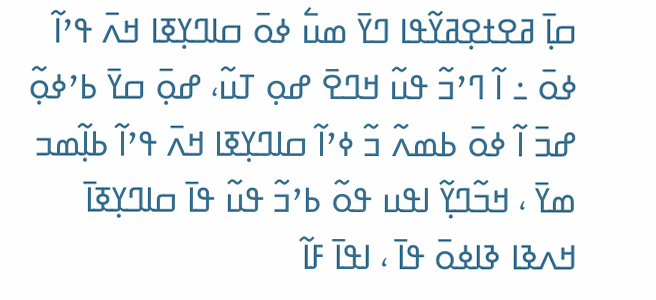ߛߊ߲߫ ߥߐߙߐ߲ߥߌ߬ߟߊ ߣߌ߫ ߘߎ߱ ߦߋ߫ ߛߊߣߌ߲ߧߊ ߞߍ߫ ߟߴߊ߬ ߦߋ߫ ߸ ߊ߬ ߣߴߏ߬ ߟߎ߬ ߞߣߐ߫ ߝߋ߲ ߠߎ߬، ߝߋ߲߫ ߛߌ߫ ߕߴߦߋ߲߬ ߝߏ߫ ߊ߬ ߦߋ߫ ߕߘߍ߬ ߏ߬ ߦߴߊ߬ ߛߊߣߌ߲ߧߊ ߞߍ߫ ߟߴߊ߬ ߕߊ߲߬ߘߏ ߘߌ߫ ، ߞߏ߬ߣߌ߲߬ ߊߟߎ ߟߋ߬ ߕߴߏ߬ ߟߎ߬ ߟߊ߫ ߛߊߣߌ߲ߧߊ߫ ߞߍߢߊ ߢߊߦߋ߫ ߟߊ߫ ، ߊߟߊ߫ ߓߊ߬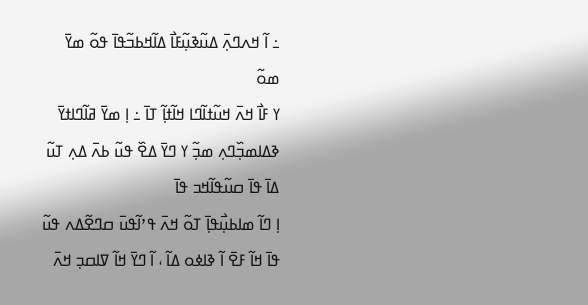߸ ߊ߬ ߞߍߣߍ߲߫ ߡߎ߬ߢߎ߲߬ߓߊ߯ ߡߊ߬ߞߕߏ߬ߟߊ߫ ߟߋ߬ ߘߌ߫ ߘߋ߬
ߌ ߓߊ߯ ߞߍ߫ ߞߎ߬ߙߊ߬ߣߊ ߞߊ߬ߙߊ߲߬ ߠߊ߫ ߸ ߊ߲ ߘߌ߫ ߥߊ߬ߣߊߙߌ߫ ߢߡߊߘߏ߲߰ߣߍ߲ ߘߏ߲߬ ߌ ߣߌ߫ ߡߐ߰ ߟߎ߬ ߕߍ߫ ߡߍ߲ ߠߎ߬ ߡߊ߫ ߟߊ߫ ߛߎ߬ߟߊ߬ߞߏ ߟߊ߫
ߊ߲ ߣߊ߬ ߘߊߕߎ߲߯ߟߊ߲߫ ߠߋ߬ ߞߍ߫ ߟߴߊ߬ߟߎ߫ ߛߣߐ߬ߡߍ ߟߎ߬ ߟߊ߫ ߞߊ߬ ߓߐ߫ ߊ߬ ߢߊߦߋ ߡߊ߬ ، ߊ߬ ߣߌ߫ ߞߊ߬ ߜߊߛߏ߲ ߞߍ߫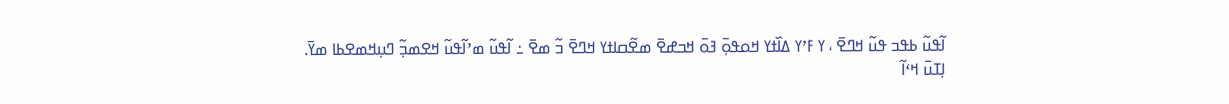ߊ߬ߟߎ߬ ߕߟߏ ߟߎ߬ ߞߣߐ߫ ، ߌ ߓߴߌ ߡߊ߰ߙߌ ߞߋߟߋ߲߫ ߔߋ߫ ߞߏߝߐ߫ ߘߐ߬ߛߊߙߌ ߞߣߐ߫ ߏ߬ ߘߐ߫ ߸ ߊ߬ߟߎ߬ ߘߴߊ߬ߟߎ߬ ߞߐߘߏ߲߬ ߣߎ߲ߞߘߐߕߊ ߘߌ߫.
ߊ߲ߠߎ߫ ߞߵߊ߬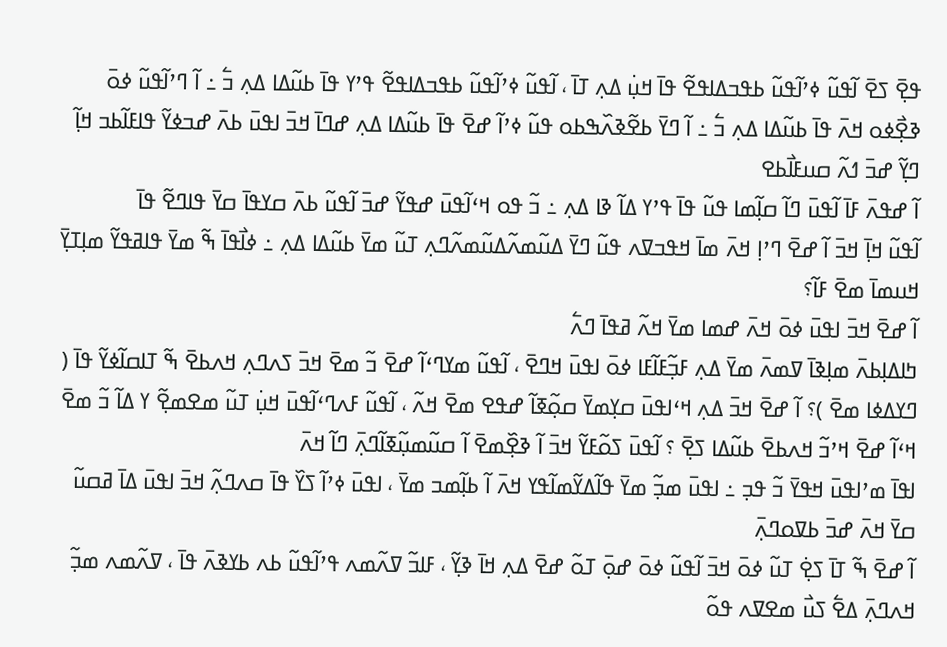ߟߐ߲߫ ߖߐ߫ ߊ߬ߟߎ߬ ߦߴߊ߬ߟߎ߬ ߕߟߏߡߊߟߐ߬ ߟߊ߫ ߞߎ߲߭ ߡߍ߲ ߠߊ߫ ، ߊ߬ߟߎ߬ ߦߴߊ߬ߟߎ߬ ߕߟߏߡߊߟߐ߬ ߟߴߌ ߟߊ߫ ߕߎ߬ߡߊ ߡߍ߲ ߏ߱ ߸ ߊ߬ ߣߴߊ߬ߟߎ߬ ߦߋ߫ ߢߐ߲߯ߦߋ ߞߍ߫ ߟߊ߫ ߕߎ߬ߡߊ ߡߍ߲ ߏ߱ ߸ ߊ߬ ߣߌ߫ ߕߐ߬ߢߍ߰ߒߕߋ ߟߎ߬ ߦߴߊ߬ ߝߐ߫ ߟߊ߫ ߕߎ߬ߡߊ ߡߍ߲ ߝߣߊ߫ ߞߏ߫ ߊߟߎ߫ ߕߍ߫ ߝߏߦߌ߬ ߟߊߓߊ߬ߕߏ ߞߊ߲߬ ߣߌ߲߬ ߝߏ߫ ߗߍ߬ ߛߎߓߊ߯ߕߐ
ߊ߬ ߝߟߍ߫ ߓߊ߫ ߊ߬ߟߎ߫ ߣߊ߬ ߛߊ߲߬ߘߊ ߟߎ߬ ߟߊ߫ ߟߴߌ ߡߊ߬ ߢߊ ߡߍ߲ ߸ ߏ߬ ߟߋ ߞߵߊ߬ߟߎ߫ ߝߟߌ߬ ߝߏ߫ ߊ߬ߟߎ߬ ߕߍ߫ ߛߌߟߊ߫ ߛߌ߫ ߟߊߣߐ߬ ߟߊ߫
ߊ߬ߟߎ߬ ߞߊ߲߫ ߞߏ߫ ߊ߬ ߝߐ߫ ߣߴߊ߲ ߞߍ߫ ߘߊ߫ ߞߟߏߜߍ ߟߎ߬ ߣߌ߫ ߡߎ߬ߘߍ߬ߡߎ߬ߘߍ߬ߣߍ߲ ߠߎ߬ ߘߌ߫ ߕߎ߬ߡߊ ߡߍ߲ ߸ ߦߊ߯ߟߊ߫ ߒ߬ ߘߌ߫ ߟߊߥߟߌ߬ ߘߊ߲ߠߌ߲߫ ߞߎߘߊ߫ ߘߐ߫ ߓߊ߬؟
ߊ߬ ߝߐ߫ ߞߏ߫ ߊߟߎ߫ ߦߋ߫ ߞߍ߫ ߝߘߊ ߘߌ߫ ߞߍ߬ ߥߟߊ߫ ߣߍ߱
ߤߊߡߊ߲ߕߍ߫ ߘߊ߲ߢߊ߫ ߜߘߍ߫ ߘߌ߫ ߡߍ߲ ߓߏ߲߬ߓߊ߬ߓߊ ߦߋ߫ ߊߟߎ߫ ߞߣߐ߫ ، ߊ߬ߟߎ߬ ߘߌߣߵߊ߬ ߝߐ߫ ߏ߬ ߘߐ߫ ߞߏ߫ ߖߍߣߍ߲ ߞߍߕߐ߫ ߒ߬ ߠߊߛߊ߬ߦߌ߬ ߟߊ߫ ( ߣߌߡߦߊ ߘߐ߫ )؟ ߊ߬ ߝߐ߫ ߞߏ߫ ߡߍ߲ ߞߵߊߟߎ߫ ߛߌ߲ߘߌ߫ ߛߋ߲߬ߧߊ߬ ߝߟߐ ߘߐ߫ ߞߍ߬ ، ߊ߬ߟߎ߬ ߓߍߣߵߊ߬ߟߎ߫ ߞߎ߲߭ ߠߎ߬ ߘߐߘߐ߲߬ ߌ ߡߊ߬ ߏ߬ ߘߐ߫ ߞߵߊ߬ ߝߐ߫ ߞߴߏ߬ ߞߍߕߐ߫ ߕߎ߬ߡߊ ߖߐ߲߫ ؟ ߊ߬ߟߎ߫ ߖߋ߬ߓߌ߬ ߞߏ߫ ߊ߬ ߢߐ߲߰ߘߐ߫ ߊ߬ ߛߎ߬ߘߎ߲߬ߧߊ߬ߣߍ߲߫ ߣߊ߬ ߞߍ߫
ߊߟߊ߫ ߘߴߊߟߎ߫ ߞߟߌ߫ ߏ߬ ߟߏ߲ ߸ ߊߟߎ߫ ߘߏ߲߬ ߘߌ߫ ߟߊ߬ߡߌ߬ߘߊ߬ߟߌ ߞߍ߫ ߊ߬ ߕߊ߲߬ߘߏ ߘߌ߫ ، ߊߟߎ߫ ߦߴߊ߬ ߖߌ߰ ߟߊ߫ ߛߍߣߍ߲߬ ߞߏ߫ ߊߟߎ߫ ߡߊ߫ ߥߛߎ߬ ߛߌ߫ ߞߍ߫ ߝߏ߫ ߕߜߋߣߍ߲߫
ߊ߬ ߝߐ߫ ߒ߬ ߠߊ߫ ߖߐ߲߭ ߠߎ߬ ߦߋ߫ ߞߏ߫ ߊ߬ߟߎ߬ ߦߋ߫ ߝߋ߲߫ ߠߋ߬ ߝߐ߫ ߡߍ߲ ߞߊ߫ ߢߌ߲߬ ، ߓߊߏ߬ ߜߍ߬ߘߍ ߟߴߊ߬ߟߎ߬ ߕߍ ߕߌߢߍ߫ ߟߊ߫ ، ߜߍ߬ߘߍ ߘߏ߲߬ ߞߍߣߍ߲߫ ߡߐ߱ ߖߎ߯ ߘߐߜߍ ߟߋ߬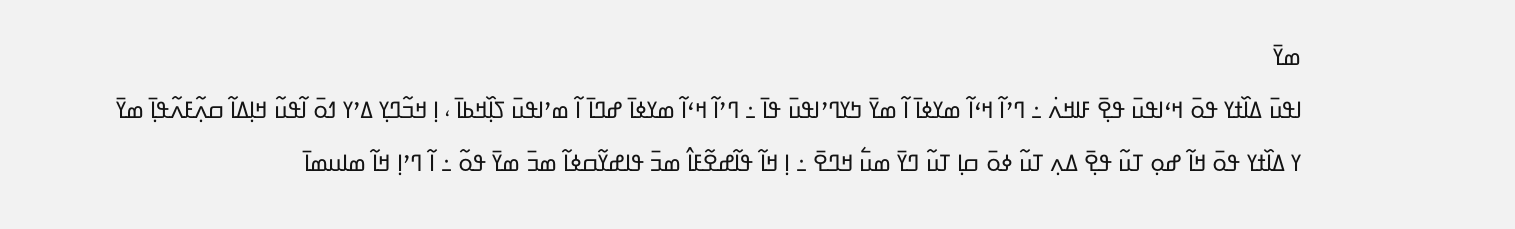ߘߌ߫
ߊߟߎ߫ ߡߊ߰ߙߌ ߟߋ߫ ߞߵߊߟߎ߫ ߟߐ߲߫ ߓߊߞߍ߭ ߸ ߣߴߊ߬ ߞߵߊ߬ ߘߌߦߊ߫ ߊ߬ ߘߌ߫ ߤߌߣߴߊߟߎ߫ ߟߊ߫ ߸ ߣߴߊ߬ ߞߵߊ߬ ߘߌߦߊ߫ ߝߣߊ߫ ߊ߬ ߘߴߊߟߎ߫ ߖߊ߲߰ߞߕߊ߫ ، ߊ߲ ߞߏ߬ߣߌ߲ ߡߴߌ ߗߋ߫ ߊ߬ߟߎ߬ ߞߊ߲ߡߊ߬ ߛߍ߲߬ߓߍ߬ߟߊ߲߫ ߘߌ߫
ߌ ߡߊ߰ߙߌ ߟߋ߫ ߞߊ߬ ߝߋ߲ ߠߎ߬ ߟߐ߲߫ ߡߍ߲ ߠߎ߬ ߦߋ߫ ߛߊ߲ ߠߎ߬ ߣߌ߫ ߘߎ߱ ߞߣߐ߫ ߸ ߊ߲ ߞߊ߬ ߟߊ߬ߝߐ߬ߓߊ߮ ߘߏ߫ ߟߊߝߌ߬ߛߦߊ߬ ߘߏ߫ ߘߌ߫ ߟߋ߬ ߸ ߊ߬ ߣߴߊ߲ ߞߊ߬ ߘߊߎߘߊ߫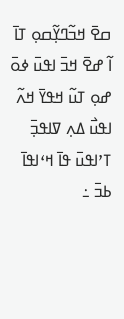ߛߐ߫ ߞߏ߬ߣߌ߲߬ߛߋ߲ ߠߊ߫
ߊ߬ ߝߐ߫ ߞߏ߫ ߊߟߎ߫ ߦߋ߫ ߝߋ߲ ߠߎ߬ ߞߟߌ߫ ߞߍ߬ ߊߟߎ߯ ߡߍ߲ ߜߊߟߏ߲߫ ߠߴߊߟߎ߫ ߟߊ߫ ߞߵߊߟߊ߫ ߕߏ߫ ߸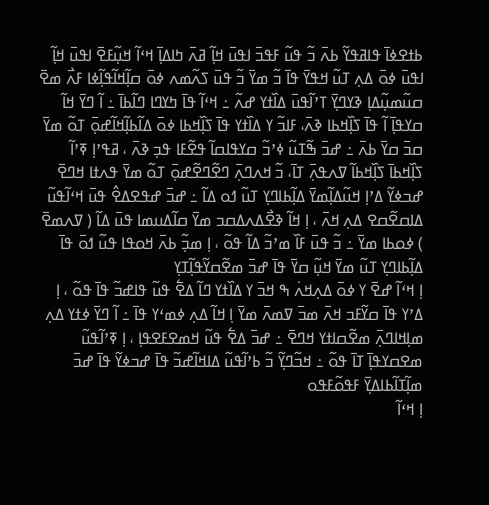ߕߙߐߦߊ߫ ߟߊߥߟߌ߬ ߕߍ߫ ߏ߬ ߟߎ߬ ߓߟߏ߫ ߊߟߎ߫ ߞߊ߲߬ ߥߍ߫ ߤߊߡߊ߲߫ ߞߵߊ߬ ߞߎ߲߬ߓߐ߫ ߊߟߎ߫ ߞߊ߲߬
ߊߟߎ߫ ߦߋ߫ ߡߍ߲ ߠߎ߬ ߞߟߌ߫ ߟߊ߫ ߏ߬ ߘߌ߫ ߏ߬ ߟߎ߫ ߖߍ߬ߘߍ ߦߋ߫ ߛߊ߲߬ߞߊ߬ߟߊ߲߬ߦߊ ߓߍ߯ ߘߐ߫ ߛߎ߬ߘߎ߲߬ߡߊ߲ ߢߌߣߌ߲߫ ߠߴߊ߬ߟߎ߫ ߡߊ߰ߙߌ ߝߍ߬ ߸ ߞߵߊ߬ ߟߊ߫ ߤߌߣߊ ߣߊ߬ߕߊ߫ ߸ ߊ߬ ߣߌ߫ ߞߊ߬ ߛߌߟߊ߲߫ ߊ߬ ߟߊ߫ ߖߊ߲߰ߞߕߊ ߢߍ߫، ߓߊߏ߬ ߌ ߡߊ߰ߙߌ ߟߊ߫ ߖߊ߲߰ߞߕߊ ߦߋ߫ ߡߊ߬ߕߊ߲߬ߞߊ߬ߝߋ߲߫ ߠߋ߬ ߘߌ߫
ߛߏ߫ ߛߌ߫ ߕߍ߫ ߸ ߝߏ߫ ߒ߬ߠߎ߬ ߦߴߏ߬ ߛߌߟߊߛߊ߬ ߟߐ߬ߓߊ ߟߏ߲ ߢߍ߫ ، ߥߟߴߊ߲ ߧߴߊ߬ ߖߊ߲߰ߞߕߊ߫ ߖߊ߲߰ߞߕߊ߬ ߜߍߟߍ߲߫ ߠߊ߫، ߏ߬ ߞߍߣߍ߲߫ ߣߐ߬ߣߐ߬ߝߋ߲߫ ߠߋ߬ ߘߌ߫ ߟߍߙߊ ߞߣߐ߫
ߝߏߦߌ߬ ߡߴߊ߲ ߞߎ߬ߡߊ߲߬ߘߌ߫ ߡߊ߲߬ߕߊߣߌ߲ ߠߎ߬ ߗߋ ߡߊ߬ ߸ ߝߏ߫ ߝߟߐߡߐ߮ ߟߎ߫ ߞߵߊ߬ߟߎ߬ ߡߊߛߐ߬ߛߐ ߡߍ߲ ߞߍ߫ ، ߊ߲ ߞߊ߬ ߢߐ߯ߡߍߡߛߏ ߘߌ߫ ߛߊ߬ߡߎߘߊ ߟߎ߫ ߡߊ߬ ( ߜߍߘߐ߫ ) ߦߋߕߊ ߘߌ߫ ߸ ߏ߬ ߟߎ߫ ߓߊ߰ ߘߴߏ߬ ߡߊ߬ ߟߋ߬ ، ߊ߲ ߘߏ߲߬ ߕߍ߫ ߞߋߟߊ ߟߎ߬ ߗߋ߫ ߟߊ߫ ߡߊ߲߬ߕߊߣߌ߲ ߠߎ߬ ߘߌ߫ ߞߎ߲߬ ߛߌ߫ ߟߊ߫ ߝߏ߫ ߘߐ߬ߛߌ߬ߟߊ߲߬ߠߌ߲
ߊ߲ ߞߵߊ߬ ߝߐ߫ ߌ ߦߋ߫ ߡߍ߲ߞߍ߭ ߒ ߞߏ߫ ߌ ߡߊ߰ߙߌ ߣߊ߬ ߡߐ߱ ߟߎ߬ ߟߊߝߏ߬ ߟߊ߫ ߟߋ߬ ، ߊ߲ ߡߴߌ ߟߊ߫ ߛߌ߬ߓߏ ߞߍ߫ ߘߏ߫ ߜߘߍ߫ ߘߌ߫ ߊ߲ ߞߊ߬ ߡߍ߲ ߦߘߵߌ ߟߊ߫ ߸ ߊ߬ ߣߌ߫ ߦߙߌ ߡߍ߲ ߘߊ߲ߞߊߣߍ߲߫ ߘߐ߬ߛߊߙߌ ߞߣߐ߫ ߸ ߝߏ߫ ߡߐ߱ ߟߎ߬ ߞߘߐߓߐߟߊ߲ ، ߊ߲ ߧߴߊ߬ߟߎ߬ ߘߐߛߌߟߊ߲߫ ߠߊ߫ ߟߋ߬ ߸ ߞߏ߬ߣߌ߲߬ ߏ߬ ߕߴߊ߬ߟߎ߬ ߡߊߞߊ߬ߝߏ߬ ߟߊ߫ ߝߏߦߌ߬ ߟߊ߫ ߝߏ߫ ߘߊ߲߬ߠߊ߬ߕߊߡߌ߲߫ ߓߟߋ߬ߓߟߋ
ߊ߲ ߞߵߊ߬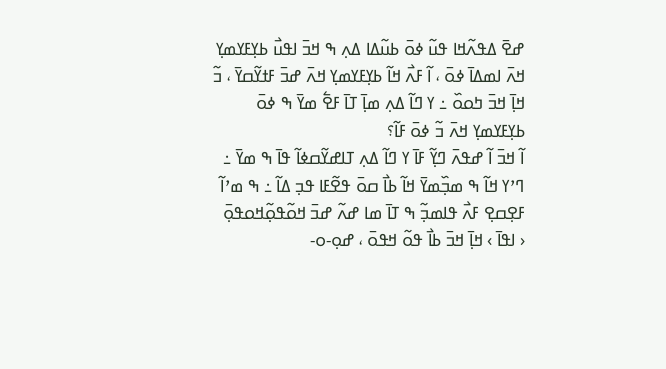ߝߐ߫ ߡߟߍ߬ߞߊ ߟߎ߬ ߦߋ߫ ߕߎ߬ߡߊ ߡߍ߲ ߒ ߞߏ߫ ߊߟߎ߯ ߕߌ߲ߓߌߘߌ߲ ߞߍ߫ ߊߘߡߊ߫ ߦߋ߫ ، ߊ߬ ߓߍ߯ ߞߊ߬ ߕߌ߲ߓߌߘߌ߲ ߞߍ߫ ߝߏ߫ ߓߙߌ߬ߛߌ߫ ، ߏ߬ ߞߊ߲߫ ߞߏ߫ ߤߋߋ߰ ߸ ߌ ߣߊ߬ ߡߍ߲ ߘߊ߲߫ ߠߊ߫ ߓߐ߱ ߘߌ߫ ߒ ߦߋ߫ ߕߌ߲ߓߌߘߌ߲ ߞߍ߫ ߏ߬ ߦߋ߫ ߓߊ߬؟
ߊ߬ ߞߏ߫ ߊ߬ ߝߟߍ߫ ߣߌ߲߬ ߓߊ߫ ߌ ߣߊ߬ ߡߍ߲ ߠߊߝߌ߬ߛߦߊ߬ ߟߊ߫ ߒ ߘߌ߫ ߸ ߣߴߌ ߞߊ߬ ߒ ߘߏ߲߰ߘߌ߫ ߞߊ߬ ߕߊ߯ ߛߋ߫ ߟߐ߬ߓߊ ߟߏ߲ ߡߊ߬ ߸ ߒ ߘߴߊ߬ ߓߐ߲ߛߐ߲ ߓߍ߯ ߟߊߘߏ߲߬ ߒ ߠߊ߫ ߘߊ ߝߍ߬ ߝߏ߫ ߞߋ߬ߟߋ߲߬ߞߋߟߋ߲߫
‹ ߊߟߊ߫ › ߞߊ߲߫ ߞߏ߫ ߕߊ߯ ߟߋ߬ ߞߟߋ߫ ، ߝߋ߲-ߋ-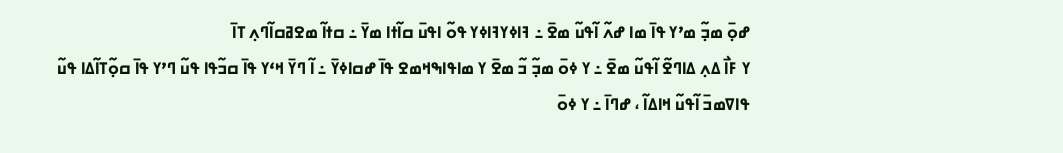ߝߋ߲߫ ߘߏ߲߬ ߘߴߌ ߟߊ߫ ߘߊ ߝߍ߬ ߊ߬ߟߎ߬ ߘߐ߫ ߸ ߔߊߦߌߔߊߦߌ ߟߋ߬ ߊߟߎ߫ ߛߊ߬ߙߊ ߘߌ߫ ߸ ߛߙߊ߬ ߘߐߥߛߊ߬ߣߍ߲ ߠߊ߫
ߌ ߓߊ߯ ߡߍ߲ ߡߊߣߐ߬ ߊ߬ߟߎ߬ ߘߐ߫ ߸ ߌ ߦߋ߫ ߘߏ߲߬ ߏ߬ ߘߐ߫ ߌ ߘߊߟߊߒߞߘߐ ߟߊ߫ ߝߛߊߦߌ߫ ߸ ߊ߬ ߣߌ߫ ߞߵߌ ߟߊ߫ ߛߏ߬ߟߊ ߟߎ߬ ߣߴߌ ߟߊ߫ ߛߋ߲߬ߠߊ߬ߡߊ ߟߎ߬ ߟߊߜߘߏ߫ ߊ߬ߟߎ߬ ߞߊߡߊ߬ ، ߝߣߊ߫ ߸ ߌ ߦߋ߫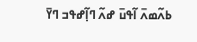ߕߍ߬ߘߍ߫ ߊ߬ߟߎ߫ ߝߍ߬ ߣߊ߲߬ߝߟߏ ߣߌ߫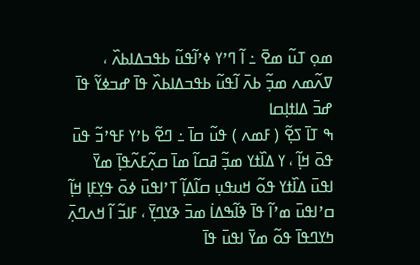ߘߋ߲ ߠߎ߬ ߘߐ߫ ߸ ߊ߬ ߣߴߌ ߦߴߊ߬ߟߎ߬ ߕߟߏߡߊߕߍ߰ ، ߜߍ߬ߘߍ ߘߏ߲߬ ߕߍ߫ ߊ߬ߟߎ߬ ߕߟߏߡߊߕߍ߰ ߟߊ߫ ߝߏߦߌ߬ ߟߊ߫ ߝߏ߫ ߡߊߙߊ߲ߛߊ
ߒ ߠߊ߫ ߖߐ߲߬ ( ߓߘߍ ) ߟߎ߬ ߛߊ߫ ߸ ߣߐ߬ ߕߴߌ ߓߟߴߏ߬ ߟߎ߫ ߟߋ߫ ߞߊ߲߬ ، ߌ ߡߊ߰ߙߌ ߘߏ߲߬ ߥߛߊ߬ ߘߊ߫ ߛߍ߲߬ߓߍ߬ߟߊ߲߫ ߘߌ߫
ߊߟߎ߫ ߡߊ߰ߙߌ ߟߋ߬ ߞߎߟߎ߲ ߛߊ߬ߡߊ߲߬ ߠߴߊߟߎ߫ ߦߋ߫ ߟߌ߲ߓߊ߲ ߞߊ߲߬ ߛߴߊߟߎ߫ ߘߴߊ߬ ߟߊ߫ ߢߊ߬ߒߡߊ߭ ߘߏ߫ ߢߌߣߌ߲߫ ، ߓߊߏ߬ ߊ߬ ߞߍߣߍ߲߫ ߤߌߣߟߊ߫ ߟߋ߬ ߘߌ߫ ߊߟߎ߫ ߟߊ߫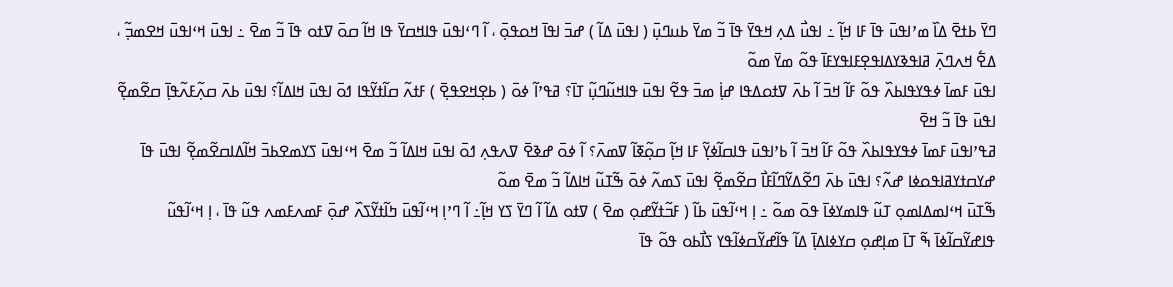ߣߌ߫ ߕߙߐ߫ ߡߊ߰ ߘߴߊߟߎ߫ ߟߊ߫ ߓߊ ߞߊ߲߬ ߸ ߊߟߎ߯ ߡߍ߲ ߞߟߌ߫ ߟߊ߫ ߏ߬ ߘߌ߫ ߕߎߣߎ߲߫ ( ߊߟߎ߫ ߡߊ߬ ) ߝߏ߫ ߊߟߊ߫ ߞߋߟߋ߲߫ ، ߊ߬ ߣߵߊߟߎ߫ ߟߊߞߛߌ߫ ߟߊ ߞߊ߬ ߛߋ߫ ߜߙߋ ߟߊ߫ ߏ߬ ߘߐ߫ ߸ ߊߟߎ߫ ߞߵߊߟߎ߫ ߞߐߘߏ߲߬ ، ߡߐ߱ ߞߍߣߍ߲߫ ߥߊߟߢߌߡߊߟߐ߲ߓߊߟߌߓߊ߫ ߟߋ߬ ߘߌ߫ ߘߋ߬
ߊߟߎ߫ ߓߘߊ߫ ߦߟߌߟߊߕߍ߰ ߟߋ߬ ߓߊ߬ ߞߏ߫ ߊ߬ ߕߍ߫ ߜߙߋߡߟߊ ߝߊ߲߭ ߘߏ߫ ߟߐ߬ ߊߟߎ߫ ߟߊߞߎ߬ߣߎ߲߬ ߠߊ߫؟ ߥߟߴߊ߬ ߦߋ߫ ( ߕߐ߲ߞߐߟߐ߲߫ ) ߓߙߍ߬ ߛߊ߬ߙߌ߬ߟߊ ߗߋ߫ ߊߟߎ߫ ߞߊߡߊ߬؟ ߊߟߎ߫ ߕߍ߫ ߛߍ߲߬ߓߍ߬ߟߊ߲߫ ߛߐ߬ߘߐ߲߬ ߊߟߎ߫ ߟߊ߫ ߏ߬ ߞߐ߫
ߥߟߴߊߟߎ߫ ߓߘߊ߫ ߦߟߌߟߊߕߍ߰ ߟߋ߬ ߓߊ߬ ߞߏ߫ ߊ߬ ߕߴߊߟߎ߫ ߟߊߛߊ߬ߦߌ߲߬ ߓߊ ߞߊ߲߬ ߛߋ߲߬ߧߊ߬ ߜߘߍ߫؟ ߊ߬ ߦߋ߫ ߝߢߐ߫ ߜߍߟߍ߲ ߗߋ߫ ߊߟߎ߫ ߞߊߡߊ߬ ߏ߬ ߘߐ߫ ߞߵߊߟߎ߫ ߖߌߘߐߕߏ߫ ߞߊ߬ߡߊߛߐ߬ߘߐ߲߬ ߊߟߎ߫ ߟߊ߫ ߝߌߛߙߌߥߊߟߋߦߊ ߝߍ߬؟ ߊߟߎ߫ ߕߍ߫ ߣߐ߬ߡߌ߬ߣߊ߬ߓߊ߯ ߛߐ߬ߘߐ߲߬ ߊߟߎ߫ ߖߘߍ߬ ߦߋ߫ ߒ߬ߠߎ߬ ߞߊߡߊ߬ ߏ߬ ߘߐ߫ ߘߋ߬
ߒ߬ߠߎ߫ ߞߵߊߘߡߊߘߋ߲ ߠߎ߬ ߟߊߘߌߦߊ߫ ߟߋ߫ ߘߋ߬ ߸ ߊ߲ ߞߵߊ߬ߟߎ߫ ߕߊ߬ ( ߓߏ߬ߙߌ߬ߝߋ߲ ߘߐ߫ ) ߜߙߋ ߡߊ߬ ߊ߬ ߣߌ߫ ߖߌ ߞߊ߲߬߸ ߊ߬ ߣߴߊ߲ ߞߵߊ߬ߟߎ߫ ߤߊ߬ߙߌ߬ߖߍ߰ ߝߋ߲߫ ߓߘߍߓߘߍ ߟߎ߬ ߟߊ߫ ، ߊ߲ ߞߵߊ߬ߟߎ߬ ߟߊߝߌ߬ߛߊ߬ߦߊ߫ ߒ߬ ߠߊ߫ ߘߊ߲ߝߋ߲ ߛߌߦߊߡߊ߲߫ ߡߊ߬ ߟߊ߬ߝߌ߬ߛߦߊ߬ߟߌ ߖߊ߯ߕߋ ߟߋ߬ ߟߊ߫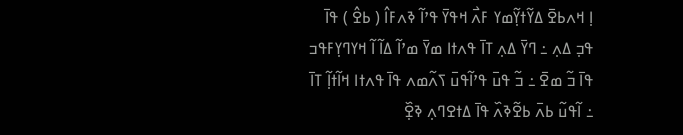ߊ߲ ߞߍߕߐ߫ ߡߌ߬ߙߌ߲߬ߘߌ ߓߍ߯ ߞߟߌ߫ ߟߴߊ߬ ߢߍߓߊ߮ ( ߕߐ߮ ) ߟߊ߫ ߟߏ߲ ߡߍ߲ ߸ ߣߌ߫ ߡߍ߲ ߠߊ߫ ߟߍߙߊ ߘߌ߫ ߘߴߊ߬ ߡߊ߬ ߊ߬ ߞߌߣߌ߲ߓߟߏ ߟߊ߫ ߏ߬ ߘߐ߫ ߸ ߏ߬ ߟߎ߫ ߟߴߊ߬ߟߎ߫ ߖߍ߬ߘߍ ߟߊ߫ ߟߍߙߊ ߞߊ߬ߙߊ߲߬ ߠߊ߫ ߸ ߊ߬ߟߎ߬ ߕߍ߫ ߕߐ߬ߢߍ߰ ߟߊ߫ ߡߙߐߣߍ߲ ߢߐ߲߰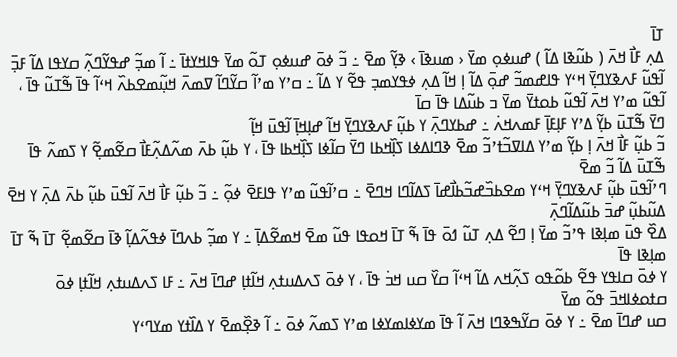ߠߊ߫
ߡߍ߲ ߓߊ߯ ߞߍ߫ ( ߕߎ߬ߢߊ ߡߊ߬ ) ߝߎߦߋ߲ ߘߌ߫ ‹ ߘߎߢߊ߫ › ߢߌ߲߬ ߘߐ߫ ߸ ߏ߬ ߦߋ߫ ߝߎߦߋ߲ ߠߋ߬ ߘߌ߫ ߟߊߞߌߙߊ߫ ߸ ߊ߬ ߘߏ߲߬ ߝߟߌ߬ߣߍ߲߬ ߛߌߟߊ ߡߊ߬ ߓߏ߲߫
ߊ߬ߟߎ߬ ߓߍߢߌߣߌ߲߫ ߞߵߌ ߟߊߝߘߏ߬ ߝߋ߲߫ ߡߊ߬ ߊ߲ ߞߊ߬ ߡߍ߲ ߦߟߌߘߏ߲ ߟߐ߬ ߌ ߡߊ߬ ߸ ߛߴߌ ߘߴߊ߬ ߛߌ߬ߣߊ߬ ߜߘߍ߫ ߞߎ߲߬ߘߐߕߍ߰ ߞߵߊ߬ ߟߊ߫ ߒ߬ߠߎ߬ ߟߊ߫ ، ߊ߬ߟߎ߬ ߘߴߌ ߞߍ߫ ߊ߬ߟߎ߬ ߕߋߙߌ߫ ߘߌ߫ ߏ ߕߎ߬ߡߊ ߟߊ߫ ߛߊ߫
ߣߌ߫ ߒ߬ߠߎ߫ ߕߌ߲߬ ߡߴߌ ߓߊ߲ߓߊ߲߫ ߓߘߍߞߍ߭ ߸ ߝߕߌߣߍ߲߫ ߌ ߕߎ߲߬ ߓߍߢߌߣߌ߲߫ ߞߊ߬ ߝߊ߲ߞߊ߲߫ ߊ߬ߟߎ߫ ߞߊ߲߬
ߏ߬ ߕߎ߲߬ ߓߊ߯ ߞߍ߫ ߊ߲ ߕߌ߲߬ ߘߴߌ ߡߊߜߏ߬ߙߴߏ߬ ߘߐ߫ ߢߣߊߡߦߊ ߖߊ߲߰ߞߕߊ ߣߌ߫ ߛߊ߬ߦߊ ߖߊ߲߰ߞߕߊ ߟߊ߫ ، ߌ ߕߎ߲߬ ߕߍ߫ ߘߍ߬ߡߍ߲߬ߓߊ߯ ߛߐ߬ߘߐ߲߬ ߌ ߖߘߍ߬ ߟߊ߫ ߒ߬ߠߎ߫ ߡߊ߬ ߏ߬ ߘߐ߫
ߣߴߊ߬ߟߎ߫ ߕߎ߲߬ ߓߍߢߌߣߌ߲߫ ߞߵߌ ߘߐߕߏ߰ߝߏ߬ߕߊ߯ߝߊ߫ ߖߡߊ߬ߣߊ ߞߣߐ߫ ߸ ߛߴߊ߬ߟߎ߬ ߘߴߌ ߟߊߓߐ߫ ߦߋ߲߬ ߸ ߏ߬ ߕߎ߲߬ ߓߊ߯ ߞߍ߫ ߊ߬ߟߎ߫ ߕߎ߲߬ ߕߍ߫ ߡߍ߲߫ ߌ ߞߐ߫ ߡߎ߬ߕߎ߲߬ ߝߏ߫ ߕߎ߬ߡߊ߬ߣߍ߲߫
ߡߐ߰ ߟߎ߫ ߘߊ߲ߢߊ ߟߴߏ߬ ߘߌ߫ ߊ߲ ߣߐ߬ ߡߍ߲ ߠߎ߬ ߗߋ߫ ߟߊ߫ ߒ߬ ߠߊ߫ ߞߋߟߊ ߟߎ߬ ߘߐ߫ ߞߘߐ߬ߡߊ߲߫ ߸ ߌ ߘߏ߲߬ ߕߍߣߊ߫ ߦߟߍ߬ߡߊ߲߬ ߢߊ߫ ߛߐ߬ߘߐ߲߬ ߠߊ߫ ߒ߬ ߠߊ߫ ߘߊ߲ߢߊ ߟߊ߫
ߌ ߦߋ߫ ߛߊߟߌ ߟߐ߬ ߕߋ߬ߟߋ ߖߍ߲߬ߞߍ ߡߊ߬ ߞߵߊ߬ ߛߌ߰ ߛߎ ߞߏ߭ ߟߊ߫ ، ߌ ߦߋ߫ ߖߍߡߎߙߍ߲ ߞߊ߬ߙߊ߲ ߝߣߊ߫ ߞߍ߫ ߸ ߓߊ ߖߍߡߎߙߍ߲ ߞߊ߬ߙߊ߲ ߦߋ߫ ߛߙߋߦߊߞߏ߫ ߟߋ߬ ߘߌ߫
ߛߎ ߝߣߊ߫ ߘߐ߫ ߸ ߌ ߦߋ߫ ߛߌ߬ߒߢߣߊ ߞߍ߫ ߊ߬ ߟߊ߫ ߘߌߦߊߘߌߦߊ ߘߴߌ ߖߘߍ߬ ߦߋ߫ ߸ ߊ߬ ߢߐ߲߰ߘߐ߫ ߌ ߡߊ߰ߙߌ ߘߌߣߵߌ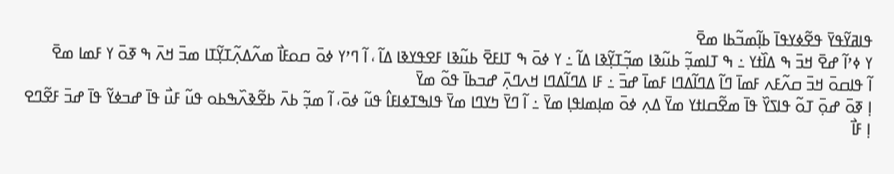ߟߊߥߌ߬ߟߌ߫ ߟߐ߬ߦߌߟߊ߫ ߕߊ߲߬ߘߏ߬ߕߊ ߘߐ߫
ߌ ߦߴߊ߬ ߝߐ߫ ߞߏ߫ ߒ ߡߊ߰ߙߌ ߸ ߒ ߠߊߘߏ߲߬ ߕߎ߬ߢߊ ߘߏ߲߬ߠߌ߲߬ߢߊ ߡߊ߬ ߸ ߌ ߦߋ߫ ߒ ߠߊߓߐ߫ ߕߎ߬ߢߊ ߓߐߟߌߢߊ ߡߊ߬ ، ߊ߬ ߣߴߌ ߦߋ߫ ߛߋߓߊ߯ ߘߍ߬ߡߍ߲߬ߠߌ߲߬ߠߊ ߘߏ߫ ߞߍ߫ ߒ ߧߋ߫ ߌ ߓߘߊ ߘߐ߫
ߊ߬ ߟߊߛߋ߫ ߞߏ߫ ߛߍ߬ߓߍ ߓߘߊ߫ ߣߊ߬ ߡߣߊ߬ߡߣߊ ߓߘߊ߫ ߝߏ߫ ߸ ߓߊ ߡߣߊ߬ߡߣߊ ߞߍߣߍ߲߫ ߝߏߕߊ߫ ߟߋ߬ ߘߌ߫
ߊ߲ ߧߋ߫ ߝߋ߲߫ ߠߋ߬ ߟߊߖߌ߰ ߟߊ߫ ߘߐ߬ߛߊߙߌ ߘߌ߫ ߡߍ߲ ߦߋ߫ ߘߊ߲ߘߊߟߊ߲ ߘߌ߫ ߸ ߊ߬ ߣߌ߫ ߤߌߣߊ ߘߌ߫ ߟߊߒߠߦߊߓߊ߮ ߟߎ߬ ߦߋ߫، ߊ߬ ߘߏ߲߬ ߕߍ߫ ߕߐ߬ߢߍ߰ߒߕߋ ߟߎ߬ ߓߎ߯ ߟߊ߫ ߝߏߦߌ߬ ߟߊ߫ ߝߏ߫ ߓߐ߬ߣߐ
ߊ߲ ߓߊ߯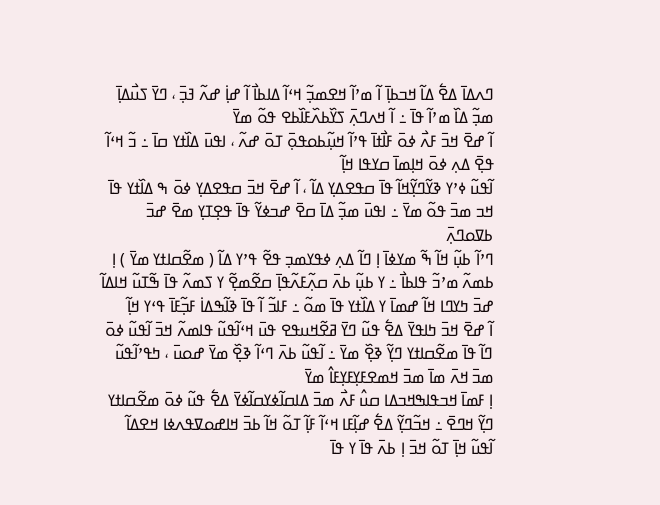ߣߍߡߊ߫ ߡߐ߱ ߡߊ߬ ߞߏߕߊ߲߫ ߊ߬ ߘߴߊ߬ ߞߐߘߏ߲߬ ߞߵߊ߬ ߡߊߕߊ߯ ߊ߬ ߝߊ߲߭ ߝߍ߬ ߔߏ߲߫ ، ߣߌ߫ ߖߎ߯ߡߊ߲߫ ߘߏ߲߬ ߡߊ߰ ߘߴߊ߬ ߟߊ߫ ߸ ߊ߬ ߞߍߣߍ߲߫ ߖߌ߰ߕߍ߰ߓߊ߰ߕߐ ߟߋ߬ ߘߌ߫
ߊ߬ ߝߐ߫ ߞߏ߫ ߓߍ߯ ߦߋ߫ ߓߊ߯ߙߊ߫ ߟߴߊ߬ ߞߎ߲߬ߕߋߟߋ߲߫ ߠߋ߫ ߝߍ߬ ، ߊߟߎ߫ ߡߊ߰ߙߌ ߛߊ߫ ߸ ߏ߬ ߞߵߊ߬ ߟߐ߲߫ ߡߍ߲ ߦߋ߫ ߞߊ߲ߘߊ߫ ߛߌߟߊ ߞߊ߲߬
ߊ߬ߟߎ߬ ߦߴߌ ߢߌ߬ߣߌ߲߬ߞߊ߬ ߟߊ߫ ߛߟߐߡߌ߲ ߡߊ߬ ، ߊ߬ ߝߐ߫ ߞߏ߫ ߛߟߐߡߌ߲ ߦߋ߫ ߒ ߡߊ߰ߙߌ ߟߊ߫ ߞߏ ߘߏ߫ ߟߋ߬ ߘߌ߫ ߸ ߊߟߎ߫ ߘߏ߲߬ ߡߊ߫ ߛߐ߫ ߝߏߦߌ߬ ߟߊ߫ ߟߐ߲ߠߌ߲ ߘߐ߫ ߝߏ߫ ߕߜߋߣߍ߲߫
ߣߴߊ߬ ߕߎ߲߬ ߞߊ߬ ߒ߬ ߘߌߦߊ߫ ߊ߲ ߣߊ߬ ߡߍ߲ ߦߟߌߘߏ߲ ߟߐ߬ ߟߴߌ ߡߊ߬ ( ߘߐ߬ߛߊߙߌ ߘߌ߫ ) ߊ߲ ߕߘߍ߬ ߘߴߏ߬ ߟߊߕߊ߯ ߸ ߌ ߕߎ߲߬ ߕߍ߫ ߛߍ߲߬ߓߍ߬ߟߊ߲߫ ߛߐ߬ߘߐ߲߬ ߌ ߖߘߍ߬ ߟߊ߫ ߒ߬ߠߎ߬ ߞߊߡߊ߬
ߝߏ߫ ߤߌߣߊ ߞߊ߬ ߝߘߊ߫ ߌ ߡߊ߰ߙߌ ߟߊ߫ ߘߋ߬ ߸ ߓߊߏ߬ ߊ߬ ߟߊ߫ ߢߊ߬ߒߡߊ߭ ߓߏ߲߬ߓߊ߫ ߟߵߌ ߞߊ߲߬
ߊ߬ ߝߐ߫ ߞߏ߫ ߤߊߟߌ߫ ߡߐ߱ ߟߎ߬ ߣߌ߫ ߥߐ߬ߞߎߟߐ ߟߎ߫ ߞߵߊ߬ߟߎ߬ ߟߊߘߍ߬ ߞߏ߫ ߊ߬ߟߎ߬ ߦߋ߫ ߣߊ߬ ߟߊ߫ ߘߐ߬ߛߊߙߌ ߣߌ߲߬ ߢߐ߲߰ ߘߌ߫ ߸ ߊ߬ߟߎ߬ ߕߍ߫ ߣߵߊ߬ ߢߐ߲߰ ߘߌ߫ ߝߋߎ߫ ، ߤߟߴߊ߬ߟߎ߬ ߘߏ߫ ߞߍ߫ ߘߊ߫ ߘߏ߫ ߞߘߐߓߌ߲ߓߌ߲ߓߊ߮ ߘߌ߫
ߊ߲ ߓߘߊ߫ ߞߏߟߊߒߞߏߡߊ ߛߎ߮ ߓߍ߯ ߘߏ߫ ߡߊߛߊ߬ߦߌߛߊ߬ߦߌ߫ ߡߐ߱ ߟߎ߬ ߦߋ߫ ߘߐ߬ߛߊߙߌ ߣߌ߲߬ ߞߣߐ߫ ߸ ߞߏ߬ߣߌ߲߬ ߡߐ߱ ߝߊ߲߬ߓߊ ߞߵߊ߬ ߓߊ߲߬ ߠߋ߬ ߞߊ߬ ߕߏ߫ ߞߊߝߋߜߟߍߦߊ ߞߐߡߊ߬
ߊ߬ߟߎ߬ ߞߊ߲߫ ߠߋ߬ ߞߏ߫ ߊ߲ ߕߍ߫ ߟߊ߫ ߌ ߟߊ߫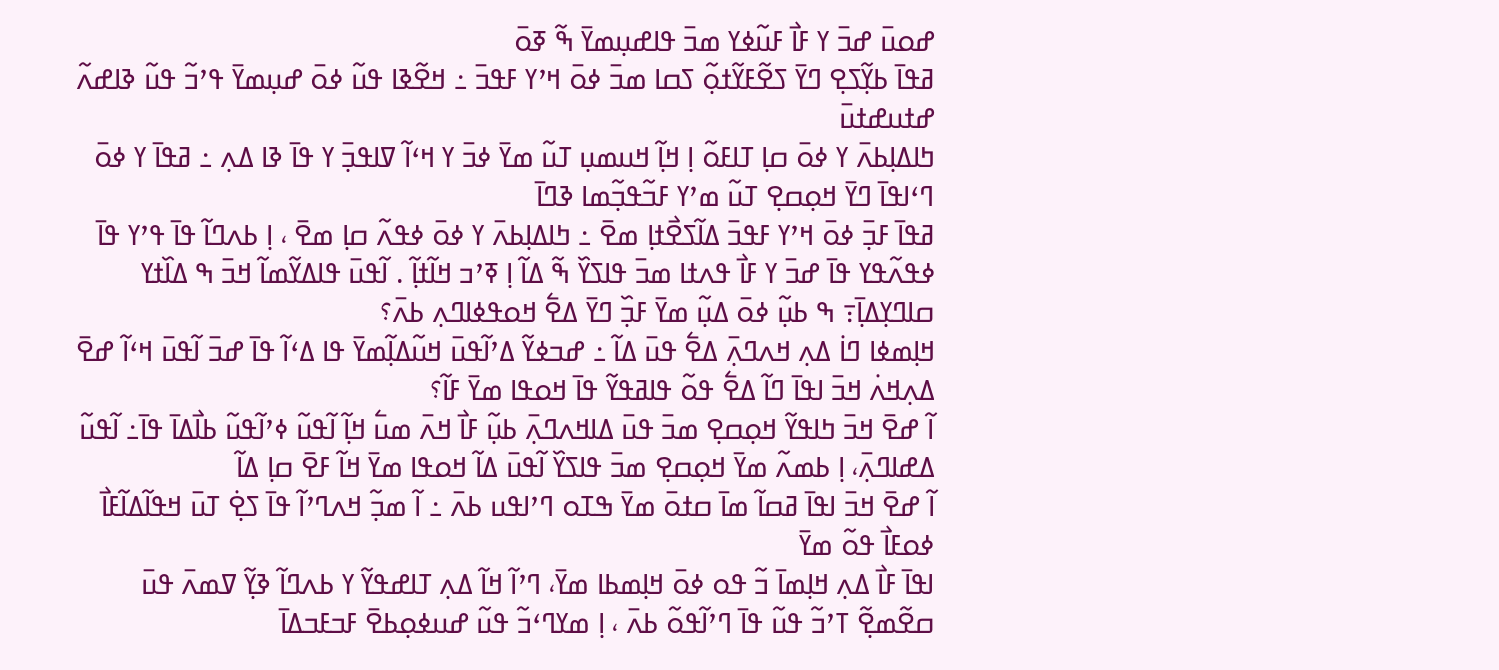ߝߋߎ߫ ߝߏ߫ ߌ ߓߊ߯ ߓߎ߬ߦߌ ߘߏ߫ ߟߊߝߎ߲ߘߌ߫ ߒ߬ ߧߋ߫
ߥߟߊ߫ ߕߌ߲߬ߖߐ߲ ߣߌ߫ ߖߐ߬ߓߌ߬ߙߋ߲߬ ߖߛߊ ߘߏ߫ ߦߋ߫ ߞߴߌ ߓߟߏ߫ ߸ ߞߐ߬ߢߊ ߟߎ߬ ߦߋ߫ ߝߎ߲ߘߌ߫ ߟߴߏ߬ ߟߎ߬ ߢߊߝߍ߬ ߝߙߎߝߙߎ߫
ߤߊߡߊ߲ߕߍ߫ ߌ ߦߋ߫ ߛߊ߲ ߠߊߓߋ߬ ߊ߲ ߞߊ߲߬ ߞߎߘߎ߲ ߠߎ߬ ߘߌ߫ ߦߏ߫ ߌ ߞߵߊ߬ ߜߊߟߏ߲߫ ߌ ߟߊ߫ ߢߊ ߡߍ߲ ߸ ߥߟߊ߫ ߌ ߦߋ߫ ߣߵߊߟߊ߫ ߣߌ߫ ߞߋ߲ߛߐ߲ ߠߎ߬ ߘߴߌ ߓߏ߬ߟߏ߲߬ߘߊ ߢߣߊ߫
ߥߟߊ߫ ߓߏ߲߫ ߦߋ߫ ߞߴߌ ߓߟߏ߫ ߡߊ߬ߖߐ߯ߙߊ߲ ߘߐ߫ ߸ ߤߊߡߊ߲ߕߍ߫ ߌ ߦߋ߫ ߦߟߍ߬ ߛߊ߲ ߘߐ߫ ، ߊ߲ ߕߍߣߊ߬ ߟߊ߫ ߟߴߌ ߟߊ߫ ߦߟߍ߬ߟߌ ߟߊ߫ ߝߏ߫ ߌ ߓߊ߯ ߟߍߙߊ ߘߏ߫ ߟߊߖߌ߰ ߒ߬ ߡߊ߬ ߊ߲ ߧߴߏ ߞߊ߬ߙߊ߲߬ . ߊ߬ߟߎ߫ ߟߊߡߌ߬ߘߊ߬ ߞߏ߫ ߒ ߡߊ߰ߙߌ ߛߊߣߌ߲ߡߊ߲߫߹ ߒ ߕߎ߲߬ ߦߋ߫ ߡߎ߲߬ ߘߌ߫ ߓߏ߲߰ ߣߌ߫ ߡߐ߱ ߞߋߟߦߊߣߍ߲ ߕߍ߫؟
ߞߊ߲ߘߦߊ ߣߊ߭ ߡߍ߲ ߞߍߣߍ߲߫ ߡߐ߱ ߟߎ߫ ߡߊ߬ ߸ ߝߏߦߌ߬ ߡߴߊ߬ߟߎ߫ ߞߎ߬ߡߊ߲߬ߘߌ߫ ߟߊ ߡߵߊ߬ ߟߊ߫ ߝߏ߫ ߊ߬ߟߎ߫ ߞߵߊ߬ ߝߐ߫ ߡߍ߲ߞߍ߭ ߞߏ߫ ߊߟߊ߫ ߣߊ߬ ߡߐ߱ ߟߋ߬ ߟߊߥߟߌ߬ ߟߊ߫ ߞߋߟߊ ߘߌ߫ ߓߊ߬؟
ߊ߬ ߝߐ߫ ߞߏ߫ ߤߊߟߌ߬ ߞߋ߲ߛߐ߲ ߘߏ߫ ߟߎ߫ ߡߊߞߍߣߍ߲߫ ߕߎ߲߬ ߓߊ߯ ߞߍ߫ ߘߎ߱ ߞߊ߲߬ ߊ߬ߟߎ߬ ߦߴߊ߬ߟߎ߬ ߕߊ߯ߡߊ߫ ߟߊ߫߸ ߊ߬ߟߎ߬ ߡߝߊߣߍ߲߫، ߊ߲ ߕߘߍ߬ ߘߌ߫ ߞߋ߲ߛߐ߲ ߘߏ߫ ߟߊߖߌ߰ ߊ߬ߟߎ߫ ߡߊ߬ ߞߋߟߊ ߘߌ߫ ߞߊ߬ ߓߐ߫ ߛߊ߲ ߡߊ߬
ߊ߬ ߝߐ߫ ߞߏ߫ ߊߟߊ߫ ߥߛߊ߬ ߘߊ߫ ߛߙߋ߫ ߘߌ߫ ߒߠߋ ߣߴߊߟߎ ߕߍ߫ ߸ ߊ߬ ߘߏ߲߬ ߞߍߣߴߊ߬ ߟߊ߫ ߖߐ߲߭ ߠߎ߫ ߞߟߊ߬ߡߊ߬ߓߊ߯ ߦߋߓߊ߯ ߟߋ߬ ߘߌ߫
ߊߟߊ߫ ߓߊ߯ ߡߍ߲ ߞߊ߲ߘߊ߫ ߏ߬ ߟߋ ߦߋ߫ ߞߊ߲ߘߕߊ ߘߌ߫، ߣߴߊ߬ ߞߊ߬ ߡߍ߲ ߠߊߝߟߌ߬ ߌ ߕߍߣߊ߬ ߢߌ߲߬ ߜߘߍ߫ ߟߎ߫ ߛߐ߬ߘߐ߲߬ ߠߴߏ߬ ߟߎ߬ ߟߊ߫ ߣߴߊ߬ߟߋ߬ ߕߍ߫ ، ߊ߲ ߘߌߣߵߏ߬ ߟߎ߬ ߝߎߦߋ߲ߕߐ߫ ߓߏߓߏߡߊ߫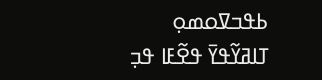ߕߟߏߜߋߘߋ߲ ߠߊߥߌ߬ߟߌ߫ ߟߐ߬ߓߊ ߟߏ߲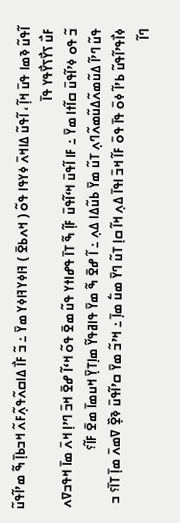ߊ߬ߟߎ߬ ߢߘߊ ߟߎ߫ ߞߊ߲߬ ، ߊ߬ߟߎ߬ ߡߊߞߍ߫ ߦߌߟߊ ߟߋ߬ ( ߞߍߕߐ߫ ) ߔߊߦߌߔߊߦߌ ߘߌ߫ ߸ ߏ߬ ߓߊ߯ ߡߊߛߍ߬ߟߍ߲߬ߓߍ߬ ߞߏߕߊ߲߫ ߒ߬ ߘߴߊ߬ߟߎ߬ ߓߎ߯ ߖߌ߯ߖߌ߯ߟߌ ߟߊ߫
ߏ߬ ߟߋ ߦߴߊ߬ߟߎ߫ ߛߊ߬ߙߊ ߘߌ߫ ߸ ߓߊ ߊ߬ߟߎ߫ ߞߵߊ߬ߟߎ߫ ߓߊ߲߬ ߒ߬ ߠߊ߫ ߟߝߊߙߌ ߟߎ߬ ߘߐ߫ ߟߋ߬ ߞߵߊ߬ ߝߐ߫ ߞߏ߫ ߣߴߊ߲ ߞߍ߫ ߘߊ߫ ߞߟߏߜߍ ߟߎ߬ ߣߴߊ߬ ߡߎ߬ߘߍ߬ߡߎ߬ߘߍ߬ߣߍ߲ ߠߎ߬ ߘߌ߫ ߕߎ߬ߡߊ ߡߍ߲ ߸ ߊ߬ ߝߐ߫ ߒ߬ ߘߌ߫ ߟߊߥߟߌ߬ ߘߊ߲ߠߌ߲߫ ߞߎߘߊ߫ ߘߐ߫ ߓߊ߬؟
ߦߊ߯ߟߴߊ߬ߟߎ߬ ߕߴߊ߬ ߦߋ߫ ߟߊ߫ ߟߋ߫ ߓߊ߬ ߞߏ߫ ߊߟߊ߫ ߡߍ߲ ߞߊ߬ ߛߊ߲ ߠߎ߬ ߣߌ߫ ߘߎ߱ ߘߊ߲߫ ߸ ߞߴߏ߬ ߘߌ߫ ߛߴߊ߬ߟߎ߫ ߢߐ߲߰ ߜߘߍ߫ ߘߊ߲߫ ߠߊ߫؟ ߏ ߣߊ߬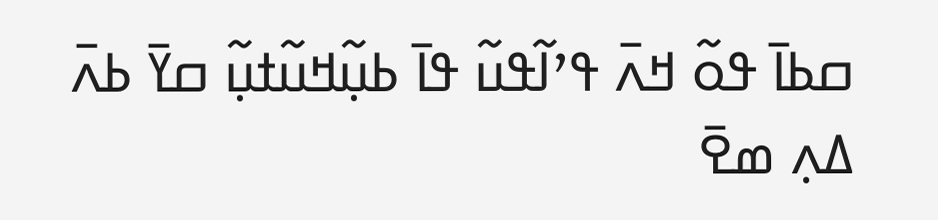ߛߕߊ߫ ߟߋ߬ ߞߍ߫ ߟߴߊ߬ߟߎ߬ ߟߊ߫ ߕߎ߲߬ߞߎ߬ߙߎ߲߬ ߛߌ߫ ߕߍ߫ ߡߍ߲ ߘߐ߫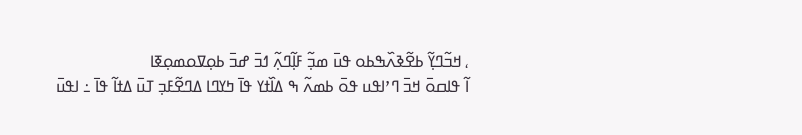، ߞߏ߬ߣߌ߲߬ ߕߐ߬ߢߍ߰ߒߕߋ ߟߎ߫ ߘߏ߲߬ ߓߊ߲߬ߣߍ߲߬ ߗߏ߫ ߝߏ߫ ߕߋ߲ߜߋߘߋ߲ߧߊ
ߊ߬ ߟߊߛߋ߫ ߞߏ߫ ߣߴߊߟߎ ߟߋ߫ ߕߘߍ߬ ߒ ߡߊ߰ߙߌ ߟߊ߫ ߤߌߣߊ ߡߣߐ߬ߓߏ߲ ߠߎ߫ ߡߙߊ߬ ߟߊ߫ ߸ ߊߟߎ߫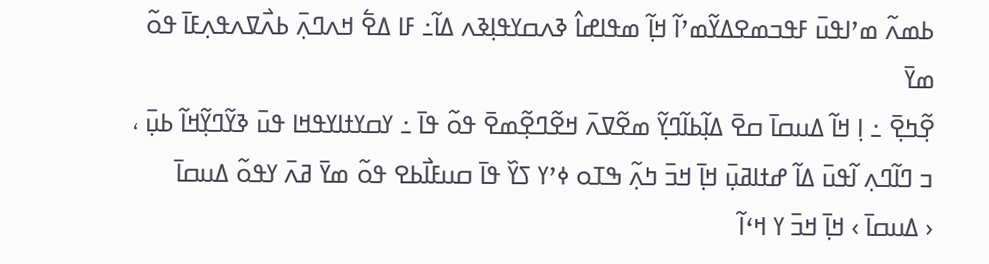ߕߘߍ߬ ߘߴߊߟߎ߫ ߓߟߏߘߐߡߌ߬ߘߴߊ߬ ߞߊ߲߬ ߘߟߊߝߊ߮ ߢߍߛߌߟߊ߲ߢߍ ߡߊ߬߸ ߓߊ ߡߐ߱ ߞߍߣߍ߲߫ ߕߍ߯ߜߍߟߍ߲ߓߊ߫ ߟߋ߬ ߘߌ߫
ߐ߲߬ߤߐ߲߫ ߸ ߊ߲ ߞߊ߬ ߡߎߛߊ߫ ߛߐ߫ ߡߊ߲߬ߕߊ߬ߣߌ߲߬ ߘߐ߬ߜߍ߫ ߞߐ߬ߣߐ߲߬ߘߐ߫ ߟߋ߬ ߟߊ߫ ߸ ߌߛߌߙߊߌߟߞߊ ߟߎ߫ ߢߌ߬ߣߌ߲߬ߞߊ߬ ߕߎ߲߫ ، ߏ ߣߊ߬ߣߍ߲ ߊ߬ߟߎ߫ ߡߊ߬ ߝߙߊߥߎ߲߫ ߞߊ߲߫ ߞߏ߫ ߤߍ߲߬ ߒߠߋ ߦߴߌ ߖߌ߰ ߟߊ߫ ߛߎߓߊ߯ߕߐ ߟߋ߬ ߘߌ߫ ߥߍ߫ ߌߟߋ߬ ߡߎߛߊ߫
‹ ߡߎߛߊ߫ › ߞߊ߲߫ ߞߏ߫ ߌ ߞߵߊ߬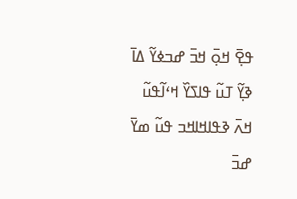ߟߐ߲߫ ߞߋ߲߫ ߞߏ߫ ߝߏߦߌ߬ ߡߊ߫ ߢߌ߲߬ ߠߎ߬ ߟߊߖߌ߰ ߞߵߊ߬ߟߎ߬ ߞߍ߫ ߢߟߊߞߊߞߏ ߟߎ߬ ߘߌ߫ ߝߏ߫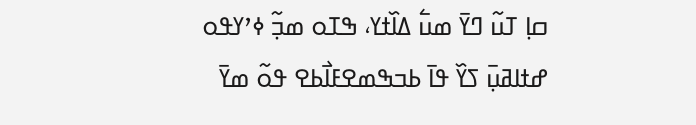ߛߊ߲ ߠߎ߬ ߣߌ߫ ߘߎ߱ ߡߊ߰ߙߌ، ߒߠߋ ߘߏ߲߬ ߦߴߌߟߋ ߝߙߊߥߎ߲߫ ߖߌ߰ ߟߊ߫ ߕߏߒߘߐߓߊ߯ߕߐ ߟߋ߬ ߘߌ߫